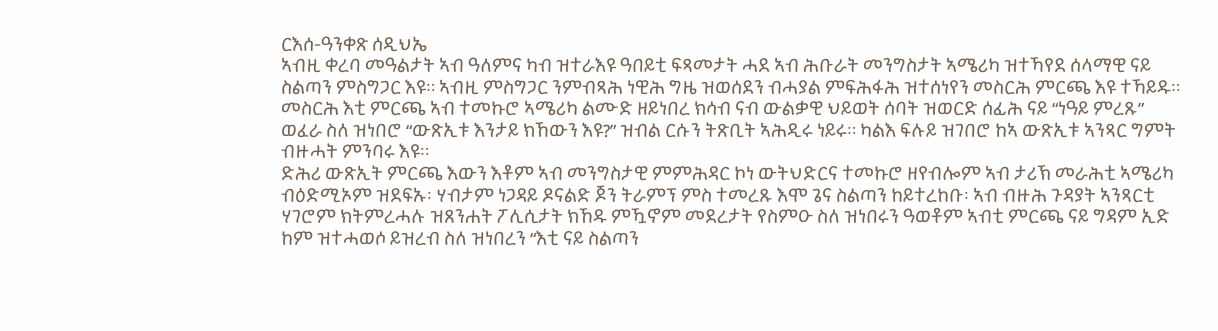ርእሰ-ዓንቀጽ ሰዲህኤ
ኣብዚ ቀረባ መዓልታት ኣብ ዓለምና ካብ ዝተራእዩ ዓበይቲ ፍጻመታት ሓደ ኣብ ሕቡራት መንግስታት ኣሜሪካ ዝተኻየደ ሰላማዊ ናይ ስልጣን ምስግጋር እዩ። ኣብዚ ምስግጋር ንምብጻሕ ነዊሕ ግዜ ዝወሰደን ብሓያል ምፍሕፋሕ ዝተሰነየን መስርሕ ምርጫ እዩ ተኻይዱ። መስርሕ እቲ ምርጫ ኣብ ተመኩሮ ኣሜሪካ ልሙድ ዘይነበረ ክሳብ ናብ ውልቃዊ ህይወት ሰባት ዝወርድ ሰፊሕ ናይ “ነዓይ ምረጹ” ወፈራ ስለ ዝነበሮ “ውጽኢቱ እንታይ ክኸውን እዩ?” ዝብል ርሱን ትጽቢት ኣሕዲሩ ነይሩ። ካልእ ፍሉይ ዝገበሮ ከኣ ውጽኢቱ ኣንጻር ግምት ብዙሓት ምንባሩ እዩ።
ድሕሪ ውጽኢት ምርጫ እውን እቶም ኣብ መንግስታዊ ምምሕዳር ኮነ ውትህድርና ተመኩሮ ዘየብሎም ኣብ ታሪኽ መራሕቲ ኣሜሪካ ብዕድሚኦም ዝደፍኡ፡ ሃብታም ነጋዳይ ዶናልድ ጆን ትራምፕ ምስ ተመረጹ እሞ ጌና ስልጣን ከይተረከቡ፡ ኣብ ብዙሕ ጉዳያት ኣንጻርቲ ሃገሮም ክትምረሓሉ ዝጸንሐት ፖሊሲታት ክኸዱ ምዃኖም መደረታት የስምዑ ስለ ዝነበሩን ዓወቶም ኣብቲ ምርጫ ናይ ግዳም ኢድ ከም ዝተሓወሶ ይዝረብ ስለ ዝነበረን “እቲ ናይ ስልጣን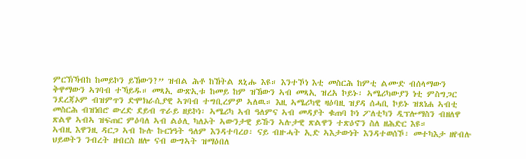ምርኽኻብከ ከመይኮን ይኸውን?” ዝብል ሕቶ ከኸትል ጸኒሑ እዩ። እንተኾነ እቲ መስርሕ ከምቲ ልሙድ ብሰላማውን ቅዋማውን ኣገባብ ተኻይዱ። መጻኢ ውጽኢቱ ከመይ ከም ዝኸውን ኣብ መጻኢ ዝረአ ኮይኑ፡ ኣሜሪካውያን ነቲ ምስግጋር ንደረጃኦም ብዝምጥን ድሞክራሲያዊ ኣገባብ ተግቢረምዎ ኣለዉ። እዚ ኣሜሪካዊ ዛዕባዚ ዝያዳ ሰሓቢ ኮይኑ ዝጸነሐ ኣብቲ መስርሕ ብዝነበሮ ውረድ ደይብ ጥራይ ዘይኮነ፡ ኣሜሪካ ኣብ ዓለምና ኣብ መዳያት ቁጠባ ኮነ ፖለቲካን ዲፕሎማስን ብዘለዋ ጽልዋ ኣብኣ ዝፍጠር ምዕባለ ኣብ ልዕሊ ካለኦት ኣውንታዊ ይኹን ኣሉታዊ ጽልዋን ተጽዕኖን ስለ ዘሕድር እዩ።
ኣብዚ እዋንዚ ዳርጋ ኣብ ኩሉ ኩርነዓት ዓለም እንዳተባረዐ፡ ናይ ብዙሓት ኢድ ኣእታውነት እንዳተወሰኾ፡ መተካእታ ዘየብሉ ህይወትን ንብረት ዘብርስ ዘሎ ናብ ውግኣት ዝማዕበለ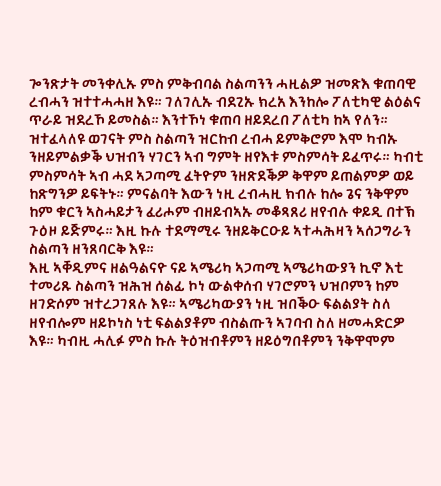ጐንጽታት መንቀሊኡ ምስ ምቅብባል ስልጣንን ሓዚልዎ ዝመጽእ ቁጠባዊ ረብሓን ዝተተሓሓዘ እዩ። ገለገሊኡ ብደጊኡ ክረአ እንከሎ ፖለቲካዊ ልዕልና ጥራይ ዝደረኾ ይመስል። እንተኾነ ቁጠባ ዘይደረበ ፖለቲካ ከኣ የለን። ዝተፈላለዩ ወገናት ምስ ስልጣን ዝርከብ ረብሓ ይምቅሮም እሞ ካብኡ ንዘይምልቃቕ ህዝብን ሃገርን ኣብ ግምት ዘየእቱ ምስምሳት ይፈጥሩ። ካብቲ ምስምሳት ኣብ ሓደ ኣጋጣሚ ፈትዮም ንዘጽደቕዎ ቅዋም ይጠልምዎ ወይ ከጽግንዎ ይፍትኑ። ምናልባት እውን ነዚ ረብሓዚ ክብሉ ከሎ ጌና ንቅዋም ከም ቁርን ኣስሓይታን ፈሪሖም ብዘይብኣኡ መቆጻጸሪ ዘየብሉ ቀይዲ በተኽ ጉዕዞ ይጅምሩ። እዚ ኩሉ ተደማሚሩ ንዘይቅርዑይ ኣተሓሕዛን ኣሰጋግራን ስልጣን ዘንጸባርቅ እዩ።
እዚ ኣቐዲምና ዘልዓልናዮ ናይ ኣሜሪካ ኣጋጣሚ ኣሜሪካውያን ኪኖ እቲ ተመሪጹ ስልጣን ዝሕዝ ሰልፊ ኮነ ውልቀሰብ ሃገሮምን ህዝቦምን ከም ዘገድሶም ዝተረጋገጸሉ እዩ። ኣሜሪካውያን ነዚ ዝበቕዑ ፍልልያት ስለ ዘየብሎም ዘይኮነስ ነቲ ፍልልያቶም ብስልጡን ኣገባብ ስለ ዘመሓድርዎ እዩ። ካብዚ ሓሊፉ ምስ ኩሉ ትዕዝብቶምን ዘይዕግበቶምን ንቅዋሞም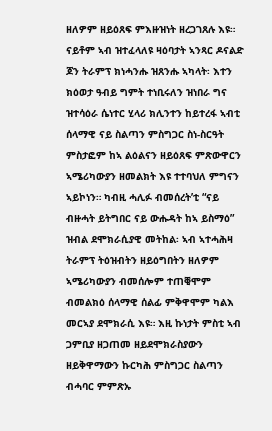ዘለዎም ዘይዕጸፍ ምእዙዝነት ዘረጋገጸሉ እዩ። ናይቶም ኣብ ዝተፈላለዩ ዛዕባታት ኣንጻር ዶናልድ ጆን ትራምፕ ክነሓንሑ ዝጸንሑ ኣካላት፡ እተን ክዕወታ ዓብይ ግምት ተነቢሩለን ዝነበራ ግና ዝተሳዕራ ሴነተር ሂላሪ ክሊንተን ከይተረፋ ኣብቲ ሰላማዊ ናይ ስልጣን ምስግጋር ስነ-ስርዓት ምስታፎም ከኣ ልዕልናን ዘይዕጸፍ ምጽውዋርን ኣሜሪካውያን ዘመልክት እዩ ተተባህለ ምግናን ኣይኮነን። ካብዚ ሓሊፉ ብመሰረት’ቲ “ናይ ብዙሓት ይትግበር ናይ ውሑዳት ከኣ ይስማዕ” ዝብል ደሞክራሲያዊ መትከል፡ ኣብ ኣተሓሕዛ ትራምፕ ትዕዝብትን ዘይዕግበትን ዘለዎም ኣሜሪካውያን ብመሰሎም ተጠቒሞም ብመልክዕ ሰላማዊ ሰልፊ ምቅዋሞም ካልእ መርኣያ ደሞክራሲ እዩ። እዚ ኩነታት ምስቲ ኣብ ጋምቢያ ዘጋጠመ ዘይደሞክራስያውን ዘይቅዋማውን ኩርካሕ ምስግጋር ስልጣን ብሓባር ምምጽኡ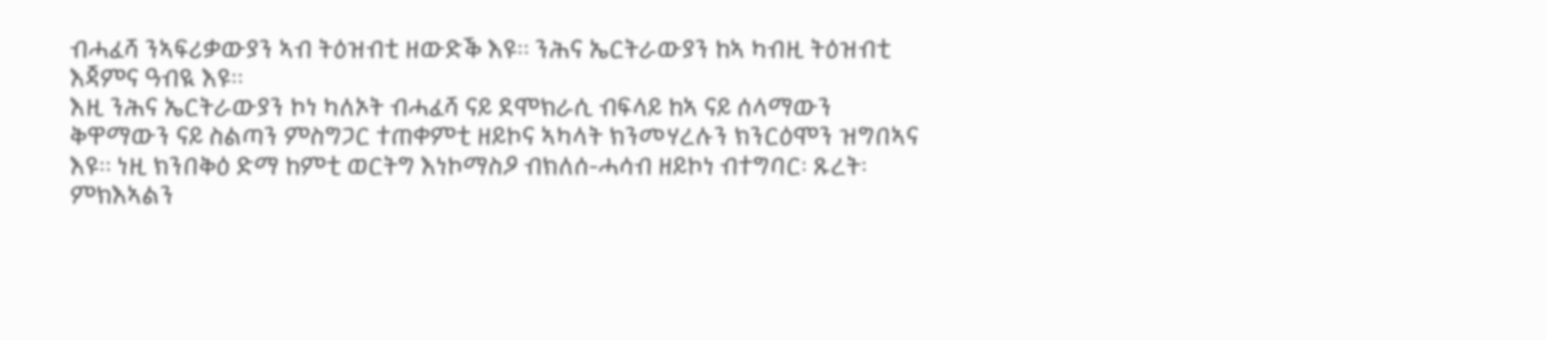ብሓፈሻ ንኣፍሪቃውያን ኣብ ትዕዝብቲ ዘውድቕ እዩ። ንሕና ኤርትራውያን ከኣ ካብዚ ትዕዝብቲ እጃምና ዓብዪ እዩ።
እዚ ንሕና ኤርትራውያን ኮነ ካለኦት ብሓፈሻ ናይ ደሞክራሲ ብፍላይ ከኣ ናይ ሰላማውን ቅዋማውን ናይ ስልጣን ምስግጋር ተጠቀምቲ ዘይኮና ኣካላት ክንመሃረሉን ክንርዕሞን ዝግበኣና እዩ። ነዚ ክንበቅዕ ድማ ከምቲ ወርትግ እነኮማስዖ ብክለሰ-ሓሳብ ዘይኮነ ብተግባር፡ ጹረት፡ ምክእኣልን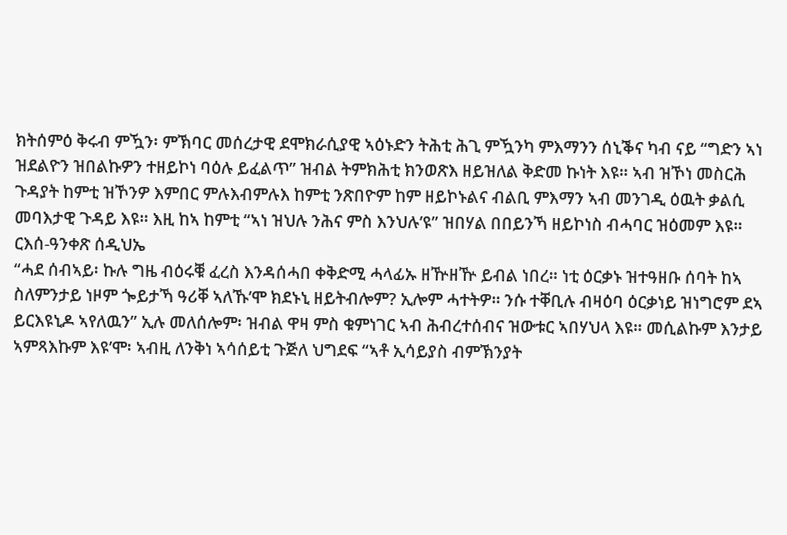ክትሰምዕ ቅሩብ ምዃን፡ ምኽባር መሰረታዊ ደሞክራሲያዊ ኣዕኑድን ትሕቲ ሕጊ ምዃንካ ምእማንን ሰኒቕና ካብ ናይ “ግድን ኣነ ዝደልዮን ዝበልኩዎን ተዘይኮነ ባዕሉ ይፈልጥ” ዝብል ትምክሕቲ ክንወጽእ ዘይዝለል ቅድመ ኩነት እዩ። ኣብ ዝኾነ መስርሕ ጉዳያት ከምቲ ዝኾንዎ እምበር ምሉእብምሉእ ከምቲ ንጽበዮም ከም ዘይኮኑልና ብልቢ ምእማን ኣብ መንገዲ ዕዉት ቃልሲ መባእታዊ ጉዳይ እዩ። እዚ ከኣ ከምቲ “ኣነ ዝህሉ ንሕና ምስ እንህሉ’ዩ” ዝበሃል በበይንኻ ዘይኮነስ ብሓባር ዝዕመም እዩ።
ርእሰ-ዓንቀጽ ሰዲህኤ
“ሓደ ሰብኣይ፡ ኩሉ ግዜ ብዕሩቑ ፈረስ እንዳሰሓበ ቀቅድሚ ሓላፊኡ ዘዅዘዅ ይብል ነበረ። ነቲ ዕርቃኑ ዝተዓዘቡ ሰባት ከኣ ስለምንታይ ነዞም ጐይታኻ ዓሪቐ ኣለኹ’ሞ ክደኑኒ ዘይትብሎም? ኢሎም ሓተትዎ። ንሱ ተቐቢሉ ብዛዕባ ዕርቃነይ ዝነግሮም ደኣ ይርእዩኒዶ ኣየለዉን” ኢሉ መለሰሎም፡ ዝብል ዋዛ ምስ ቁምነገር ኣብ ሕብረተሰብና ዝውቱር ኣበሃህላ እዩ። መሲልኩም እንታይ ኣምጻእኩም እዩ’ሞ፡ ኣብዚ ለንቅነ ኣሳሰይቲ ጉጅለ ህግደፍ “ኣቶ ኢሳይያስ ብምኽንያት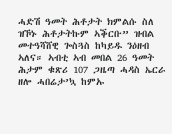ሓድሽ ዓመት ሕቶታት ክምልሱ ስለ ዝኾኑ ሕቶታትኩም ኣቕርቡ” ዝብል መተዓሻሸዊ ጐስጓስ ከካይዱ ንዕዘብ ኣለና። ኣብቲ ኣብ መበል 26 ዓመት ሕታም ቁጽሪ 107 ጋዜጣ ሓዳስ ኤርራ ዘሎ ሓበሬታ’ኳ ከምኡ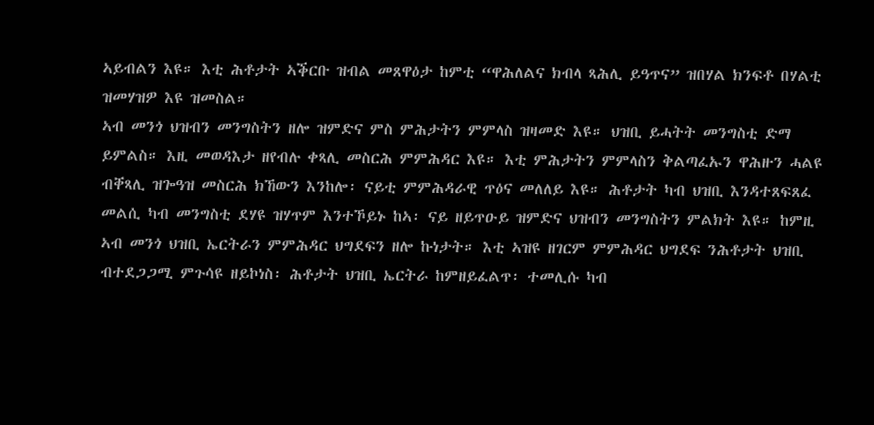ኣይብልን እዩ። እቲ ሕቶታት ኣቕርቡ ዝብል መጸዋዕታ ከምቲ “ዋሕለልና ክብላ ጻሕሊ ይዓጥና” ዝበሃል ክንፍቶ በሃልቲ ዝመሃዝዎ እዩ ዝመስል።
ኣብ መንጎ ህዝብን መንግስትን ዘሎ ዝምድና ምስ ምሕታትን ምምላስ ዝዛመድ እዩ። ህዝቢ ይሓትት መንግስቲ ድማ ይምልስ። እዚ መወዳእታ ዘየብሉ ቀጻሊ መስርሕ ምምሕዳር እዩ። እቲ ምሕታትን ምምላስን ቅልጣፈኡን ዋሕዙን ሓልዩ ብቐጻሊ ዝጐዓዝ መስርሕ ክኸውን እንከሎ፡ ናይቲ ምምሕዳራዊ ጥዕና መለለይ እዩ። ሕቶታት ካብ ህዝቢ እንዳተጸፍጸፈ መልሲ ካብ መንግስቲ ደሃዩ ዝሃጥም እንተኾይኑ ከኣ፡ ናይ ዘይጥዑይ ዝምድና ህዝብን መንግስትን ምልክት እዩ። ከምዚ ኣብ መንጎ ህዝቢ ኤርትራን ምምሕዳር ህግደፍን ዘሎ ኩነታት። እቲ ኣዝዩ ዘገርም ምምሕዳር ህግደፍ ንሕቶታት ህዝቢ ብተደጋጋሚ ምጉሳዩ ዘይኮነስ፡ ሕቶታት ህዝቢ ኤርትራ ከምዘይፈልጥ፡ ተመሊሱ ካብ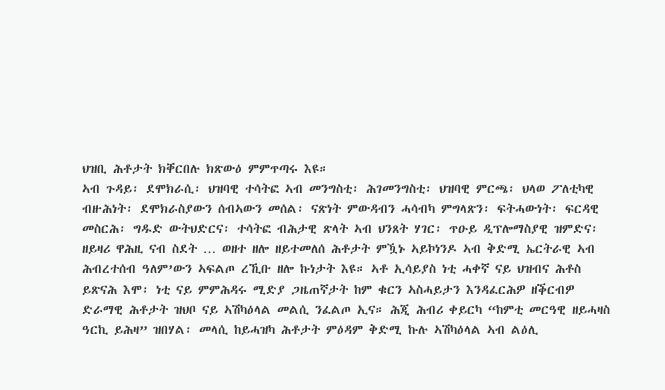ህዝቢ ሕቶታት ክቐርበሉ ክጽውዕ ምምጥጣሩ እዩ።
ኣብ ጉዳይ፡ ደሞክራሲ፡ ህዝባዊ ተሳትፎ ኣብ መንግስቲ፡ ሕገመንግስቲ፡ ህዝባዊ ምርጫ፡ ህላወ ፖለቲካዊ ብዙሕነት፡ ደሞክራስያውን ሰብኣውን መሰል፡ ናጽነት ምውዳብን ሓሳብካ ምግላጽን፡ ፍትሓውነት፡ ፍርዳዊ መስርሕ፡ ግዱድ ውትህድርና፡ ተሳትፎ ብሕታዊ ጽላት ኣብ ህንጸት ሃገር፡ ጥዑይ ዲፕሎማስያዊ ዝምድና፡ ዘይዛሪ ዋሕዚ ናብ ስደት … ወዘተ ዘሎ ዘይተመለሰ ሕቶታት ምዃኑ ኣይኮነንዶ ኣብ ቅድሚ ኤርትራዊ ኣብ ሕብረተሰብ ዓለም’ውን ኣፍልጦ ረኺቡ ዘሎ ኩነታት እዩ። ኣቶ ኢሳይያስ ነቲ ሓቀኛ ናይ ህዝብና ሕቶስ ይጽናሕ እሞ፡ ነቲ ናይ ምምሕዳሩ ሚድያ ጋዜጠኛታት ከም ቁርን ኣስሓይታን እንዳፈርሕዎ ዘቕርብዎ ድራማዊ ሕቶታት ዝህቦ ናይ ኣሽካዕላል መልሲ ንፈልጦ ኢና። ሕጂ ሕብሪ ቀይርካ “ከምቲ መርዓዊ ዘይሓዛስ ዓርኪ ይሕዛ” ዝበሃል፡ መላሲ ከይሓዝካ ሕቶታት ምዕዳም ቅድሚ ኩሉ ኣሽካዕላል ኣብ ልዕሊ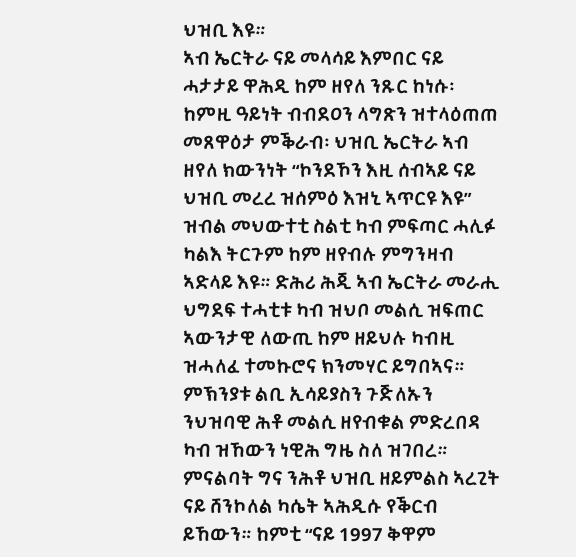ህዝቢ እዩ።
ኣብ ኤርትራ ናይ መላሳይ እምበር ናይ ሓታታይ ዋሕዲ ከም ዘየለ ንጹር ከነሱ፡ ከምዚ ዓይነት ብብደዐን ላግጽን ዝተላዕጠጠ መጸዋዕታ ምቕራብ፡ ህዝቢ ኤርትራ ኣብ ዘየለ ክውንነት “ኮንደኾን እዚ ሰብኣይ ናይ ህዝቢ መረረ ዝሰምዕ እዝኒ ኣጥርዩ እዩ” ዝብል መህውተቲ ስልቲ ካብ ምፍጣር ሓሊፉ ካልእ ትርጉም ከም ዘየብሉ ምግንዛብ ኣድላይ እዩ። ድሕሪ ሕጂ ኣብ ኤርትራ መራሒ ህግደፍ ተሓቲቱ ካብ ዝህቦ መልሲ ዝፍጠር ኣውንታዊ ለውጢ ከም ዘይህሉ ካብዚ ዝሓለፈ ተመኩሮና ክንመሃር ይግበኣና። ምኽንያቱ ልቢ ኢሳይያስን ጉጅለኡን ንህዝባዊ ሕቶ መልሲ ዘየብቁል ምድረበዳ ካብ ዝኸውን ነዊሕ ግዜ ስለ ዝገበረ። ምናልባት ግና ንሕቶ ህዝቢ ዘይምልስ ኣረጊት ናይ ሸንኮለል ካሴት ኣሕዲሱ የቕርብ ይኸውን። ከምቲ “ናይ 1997 ቅዋም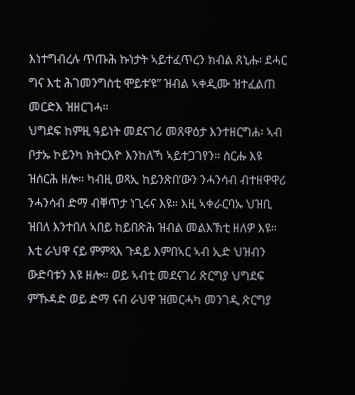እነተግብረሉ ጥጡሕ ኩነታት ኣይተፈጥረን ክብል ጸኒሑ፡ ደሓር ግና እቲ ሕገመንግስቲ ሞይቱ’ዩ” ዝብል ኣቀዲሙ ዝተፈልጠ መርድእ ዝዘርገሓ።
ህግደፍ ከምዚ ዓይነት መደናገሪ መጸዋዕታ እንተዘርግሐ፡ ኣብ ቦታኡ ኮይንካ ክትርእዮ እንከለኻ ኣይተጋገየን። ስርሑ እዩ ዝሰርሕ ዘሎ። ካብዚ ወጻኢ ከይንጽበ’ውን ንሓንሳብ ብተዘዋዋሪ ንሓንሳብ ድማ ብቐጥታ ነጊሩና እዩ። እዚ ኣቀራርባኡ ህዝቢ ዝበለ እንተበለ ኣበይ ከይበጽሕ ዝብል መልእኽቲ ዘለዎ እዩ። እቲ ራህዋ ናይ ምምጻእ ጉዳይ እምበኣር ኣብ ኢድ ህዝብን ውድባቱን እዩ ዘሎ። ወይ ኣብቲ መደናገሪ ጽርግያ ህግደፍ ምኹዳድ ወይ ድማ ናብ ራህዋ ዝመርሓካ መንገዲ ጽርግያ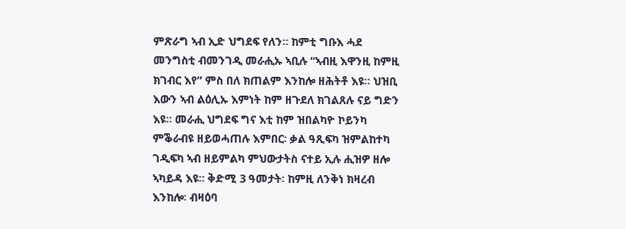ምጽራግ ኣብ ኢድ ህግደፍ የለን። ከምቲ ግቡእ ሓደ መንግስቲ ብመንገዲ መራሒኡ ኣቢሉ “ኣብዚ እዋንዚ ከምዚ ክገብር እየ” ምስ በለ ክጠልም እንከሎ ዘሕትቶ እዩ። ህዝቢ እውን ኣብ ልዕሊኡ እምነት ከም ዘጉደለ ክገልጸሉ ናይ ግድን እዩ። መራሒ ህግደፍ ግና እቲ ከም ዝበልካዮ ኮይንካ ምቕራብዩ ዘይወሓጠሉ እምበር፡ ቃል ዓጺፍካ ዝምልከተካ ገዲፍካ ኣብ ዘይምልካ ምህውታትስ ናተይ ኢሉ ሒዝዎ ዘሎ ኣካይዳ እዩ። ቅድሚ 3 ዓመታት፡ ከምዚ ለንቅነ ክዛረብ እንከሎ፡ ብዛዕባ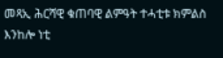መጻኢ ሕርሻዊ ቁጠባዊ ልምዓት ተሓቲቱ ክምልስ እንከሎ ነቲ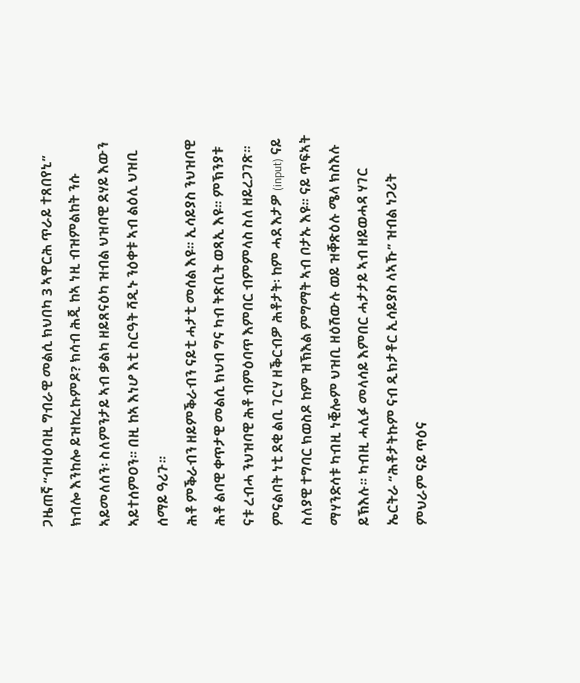ጋዜጠኛ “ብዛዕባዚ ግብራዊ መልሲ ክህበካ 3 ኣዋርሕ ጥራይ ተጸበየኒ” ክብሎ እንከሎ ይዝከረኩምዶ? ክሳብ ሕጂ ከኣ ነዚ ብዝምልከት ንሱ ኣይመለሰን፡ ስለምንታይ ኣብ ቃልካ ዘይጸናዕካ ዝብል ህዝባዊ ደሃይ እውን ኣይተሰምዐን። በዚ ከኣ እነሆ እቲ ስርዓት ሻዲኑ ንዕቀቱ ኣብ ልዕሊ ህዝቢ ሰማይ ዓሪጉ።
ሕቶ ምቕራብን ዘይምቕራብን ናይቲ ሓታቲ መሰል እዩ። ኢሳይያስ ንህዝባዊ ሕቶ ልባዊ ቀጥታዊ መልሲ ክህብ ግና ካብ ትጽቢት ወጻኢ እዩ። ምኽንያቱ ናቱ ረብሓ ንህዝባዊ ሕቶ ብምዕባጥ እምበር ብምምላስ ስለ ዘይረጋገጽ። ምናልባት ነቲ ደቂ ልቢ ገርሃ ዘቕርብዎ ሕቶታት፡ ከም ሓደ እታዎ (input) ናይ ስለያዊ ተግባር ክወስዶ ከም ዝኽእል ምግማት ኣብ ቦታኡ እዩ። ናይ ጥፍኣት ማሃንድሳቱ ካብዚ ነቒሎም ህዝቢ ዘዕሽውሉ ወይ ዝቐጽዕሉ ሜላ ክስእሉ ይኽእሉ። ካብዚ ሓሊፉ መላሳይ እምበር ሓታታይ ኣብ ዘይወሓዳ ሃገር ኤርትራ “ሕቶታትኩም ናብ ዲክታቶር ኢሳይያስ ላኣኹ” ዝብል ነጋሪት ምህራም ናይ ጥዕና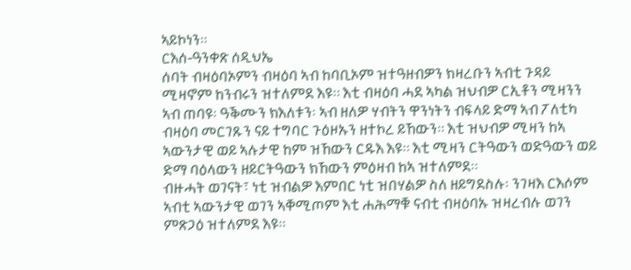ኣይኮነን።
ርእሰ-ዓንቀጽ ሰዲህኤ
ሰባት ብዛዕባኦምን ብዛዕባ ኣብ ከባቢኦም ዝተዓዘብዎን ክዛረቡን ኣብቲ ጉዳይ ሚዛኖም ከንብሩን ዝተለምደ እዩ። እቲ ብዛዕባ ሓደ ኣካል ዝህብዎ ርኢቶን ሚዛንን ኣብ ጠባዩ፡ ዓቕሙን ክእለቱን፡ ኣብ ዘለዎ ሃብትን ዋንነትን ብፍላይ ድማ ኣብ ፖለቲካ ብዛዕባ መርገጹን ናይ ተግባር ጉዕዞኡን ዘተኮረ ይኸውን። እቲ ዝህብዎ ሚዛን ከኣ ኣውንታዊ ወይ ኣሉታዊ ከም ዝኸውን ርዱእ እዩ። እቲ ሚዛን ርትዓውን ወድዓውን ወይ ድማ ባዕላውን ዘይርትዓውን ክኸውን ምዕዛብ ከኣ ዝተለምደ።
ብዙሓት ወገናት፣ ነቲ ዝብልዎ እምበር ነቲ ዝበሃልዎ ስለ ዘይግደስሉ፡ ንገዛእ ርእሶም ኣብቲ ኣውንታዊ ወገን ኣቐሚጦም እቲ ሐሕማቑ ናብቲ ብዛዕባኡ ዝዛረብሉ ወገን ምጽጋዕ ዝተለምደ እዩ።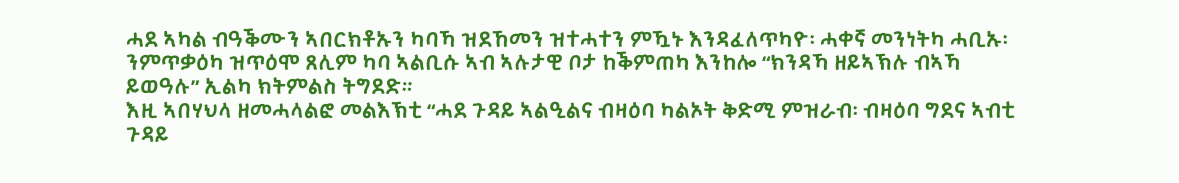ሓደ ኣካል ብዓቕሙን ኣበርክቶኡን ካባኻ ዝደኸመን ዝተሓተን ምዃኑ እንዳፈለጥካዮ፡ ሓቀኛ መንነትካ ሓቢኡ፡ ንምጥቃዕካ ዝጥዕሞ ጸሊም ካባ ኣልቢሱ ኣብ ኣሉታዊ ቦታ ከቕምጠካ እንከሎ “ክንዳኻ ዘይኣኽሉ ብኣኻ ይወዓሉ” ኢልካ ክትምልስ ትግደድ።
እዚ ኣበሃህላ ዘመሓላልፎ መልእኽቲ “ሓደ ጉዳይ ኣልዒልና ብዛዕባ ካልኦት ቅድሚ ምዝራብ፡ ብዛዕባ ግደና ኣብቲ ጉዳይ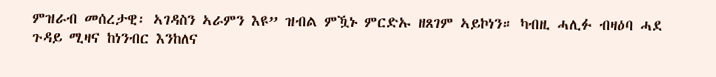ምዝራብ መሰረታዊ፡ ኣገዳስን ኣራምን እዩ” ዝብል ምዃኑ ምርድኡ ዘጸገም ኣይኮነን። ካብዚ ሓሊፉ ብዛዕባ ሓደ ጉዳይ ሚዛና ከነንብር እንከለና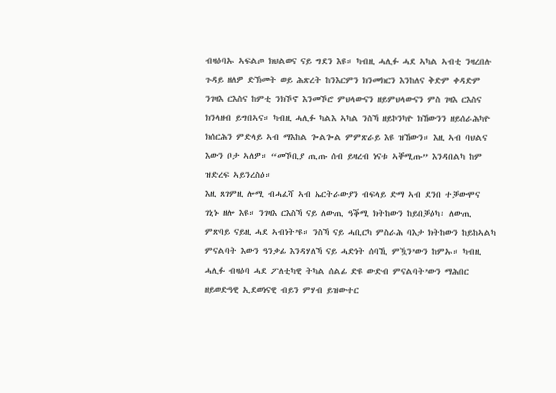ብዛዕባኡ ኣፍልጦ ክህልወና ናይ ግደን እዩ። ካብዚ ሓሊፉ ሓደ ኣካል ኣብቲ ንዛረበሉ ጉዳይ ዘለዎ ድኽመት ወይ ሕጽረት ከንእርምን ክንመክርን እንከለና ቅድም ቀዳድም ንገዛእ ርእስና ከምቲ ንክኾኖ እንመኾሮ ምህላውናን ዘይምህላውናን ምስ ገዛእ ርእስና ክንላዘብ ይግበኣና። ካብዚ ሓሊፉ ካልእ ኣካል ንስኻ ዘይኮንካዮ ክኸውንን ዘይሰራሕካዮ ክሰርሕን ምድላይ ኣብ ማእከል ጐልጐል ምምጽራይ እዩ ዝኸውን። እዚ ኣብ ባህልና እውን ቦታ ኣለዎ። “መኾቢያ ጢጡ ሰብ ይዛረብ ነናቱ ኣቐሚጡ” እንዳበልካ ከም ዝድረፍ ኣይንረስዕ።
እዚ ጸገምዚ ሎሚ ብሓፈሻ ኣብ ኤርትራውያን ብፍላይ ድማ ኣብ ደንበ ተቓውሞና ገኒኑ ዘሎ እዩ። ንገዛእ ርእስኻ ናይ ለውጢ ዓቕሚ ክትከውን ከይበቓዕካ፡ ለውጢ ምጽባይ ናይዚ ሓደ ኣብነት’ዩ። ንስኻ ናይ ሓቢርካ ምስራሕ ባእታ ክትከውን ከይከኣልካ ምናልባት እውን ዓንቃፊ እንዳሃለኻ ናይ ሓድነት ሰባኺ ምዃን’ውን ከምኡ። ካብዚ ሓሊፉ ብዛዕባ ሓደ ፖለቲካዊ ትካል ሰልፊ ድዩ ውድብ ምናልባት’ውን ማሕበር ዘይወድዓዊ ኢደወነናዊ ብይን ምሃብ ይዝውተር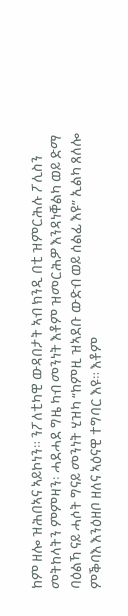ከም ዘሎ ዝሕበኣና ኣይኮነን። ንፖለቲካዊ ውዳበታት ኣብ ክንዲ በቲ ዝምርሕሉ ፖሊስን መትከላትን ምምዛን፡ ሓደሓደ ግዜ ካብ መንነት እቶም ዝመርሕዎ እንዳነቐልካ ወይ ድማ ባዕልኻ ናይ ሓሶት ግናይ መንነት ሂዝካ “ከምዚ ዝኣደቡ ውድብ ወይ ሰልፊ እዩ” ኢልካ ጸለሎ ምቕባእ እንዕዘቦ ዘለና ኣዕናዊ ተግባር እዩ። እቶም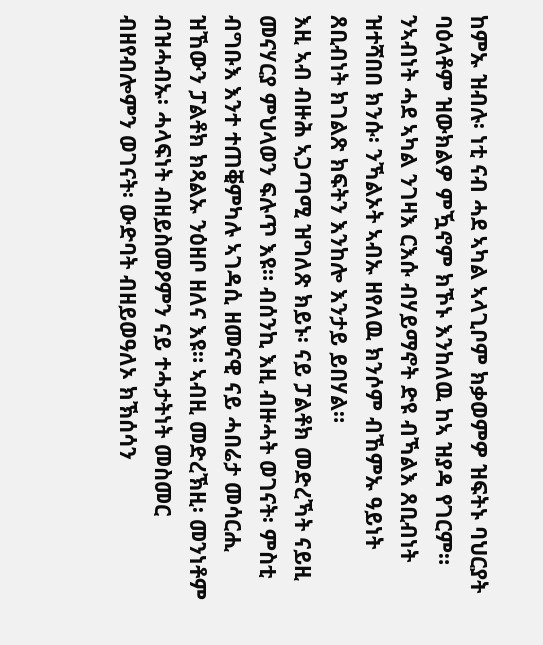ከምኡ ዝብሉ፡ ነቲ ናብ ሓደ ኣካል ኣላጊቦም ክቃወምዎ ዝፍትኑ ባህርያት ባዕላቶም ዝውክልዎ ምዃኖም ክኾኑ እንከለዉ ከኣ ዝያዳ የገርም። ንኣብነት ሓደ ኣካል ንገዛእ ርእሱ ብሃይማኖት ድዩ ብኻልእ ጸቢብነት ዝተሻበበ ክንሱ፡ ንኻልኦት ኣብኡ ዘየለዉ ክንሶም ብኸምኡ ዓይነት ጸቢብነት ክገልጽ ክፍትን እንከሎ እንታይ ይበሃል።
እዚ ኣብ ብዙሕ ኣጋጣሚ ዝግለጽ ክይኑ፡ ናይ ፓልቶክ መድረኻት ናይዚ መናሃርያ ምህላወን ፍሉጥ እዩ። ብሰንኪ እዚ ብዙሓት ወገናት፡ ምስቲ ብግቡእ እንተ ተጠቒምካሉ ኣገዳሲ ዘመናዊ ናይ ሓበሬታ መሳርሒ ዝኸውን ፓልቶክ ክጻልኡ ንዕዘቦ ዘለና እዩ። ኣብዚ መድረኽዚ፡ መንነቶም ብዝሓብኡ፡ ሓላፍነት ብዘይስመዖምን ናይ ተሓታትነት መስመር ብዘየብሎምን ወገናት፡ ውድባት ብዘይወዓለኦ ክኽሰሳን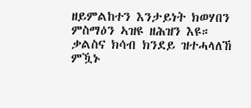ዘይምልከተን እንታይነት ክወሃበን ምስማዕን ኣዝዩ ዘሕዝን እዩ። ቃልስና ክሳብ ክንደይ ዝተሓላለኸ ምዃኑ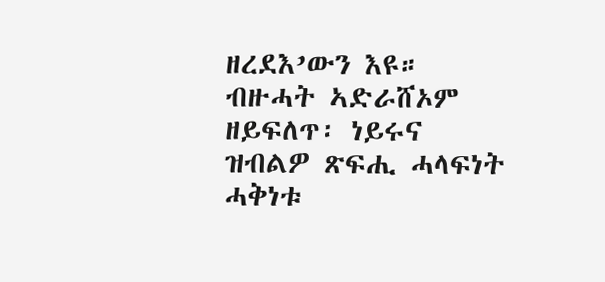ዘረደእ’ውን እዩ። ብዙሓት ኣድራሸኦም ዘይፍለጥ፡ ነይሩና ዝብልዎ ጽፍሒ ሓላፍነት ሓቅነቱ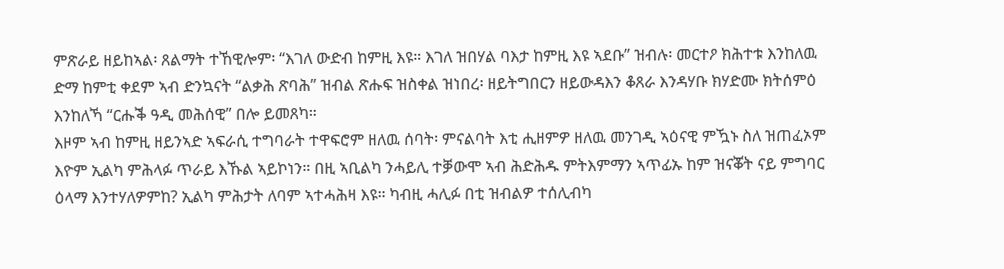ምጽራይ ዘይከኣል፡ ጸልማት ተኸዊሎም፡ “እገለ ውድብ ከምዚ እዩ። እገለ ዝበሃል ባእታ ከምዚ እዩ ኣደቡ” ዝብሉ፡ መርተዖ ክሕተቱ እንከለዉ ድማ ከምቲ ቀደም ኣብ ድንኳናት “ልቃሕ ጽባሕ” ዝብል ጽሑፍ ዝስቀል ዝነበረ፡ ዘይትግበርን ዘይውዳእን ቆጸራ እንዳሃቡ ክሃድሙ ክትሰምዕ እንከለኻ “ርሑቕ ዓዲ መሕሰዊ” በሎ ይመጸካ።
እዞም ኣብ ከምዚ ዘይንኣድ ኣፍራሲ ተግባራት ተዋፍሮም ዘለዉ ሰባት፡ ምናልባት እቲ ሒዘምዎ ዘለዉ መንገዲ ኣዕናዊ ምዃኑ ስለ ዝጠፈኦም እዮም ኢልካ ምሕላፉ ጥራይ እኹል ኣይኮነን። በዚ ኣቢልካ ንሓይሊ ተቓውሞ ኣብ ሕድሕዱ ምትእምማን ኣጥፊኡ ከም ዝናቖት ናይ ምግባር ዕላማ እንተሃለዎምከ? ኢልካ ምሕታት ለባም ኣተሓሕዛ እዩ። ካብዚ ሓሊፉ በቲ ዝብልዎ ተሰሊብካ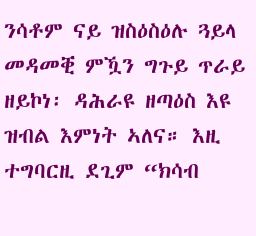ንሳቶም ናይ ዝስዕስዕሉ ጓይላ መዳመቒ ምዃን ግጉይ ጥራይ ዘይኮነ፡ ዳሕራዩ ዘጣዕስ እዩ ዝብል እምነት ኣለና። እዚ ተግባርዚ ደጊም “ክሳብ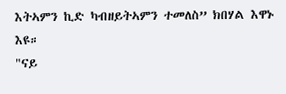እትኣምን ኪድ ካብዘይትኣምን ተመለስ” ክበሃል እዋኑ እዩ።
"ናይ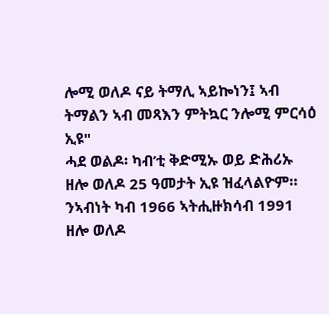ሎሚ ወለዶ ናይ ትማሊ ኣይኰነን፤ ኣብ ትማልን ኣብ መጻእን ምትኳር ንሎሚ ምርሳዕ ኢዩ"
ሓደ ወልዶ፡ ካብ’ቲ ቅድሚኡ ወይ ድሕሪኡ ዘሎ ወለዶ 25 ዓመታት ኢዩ ዝፈላልዮም። ንኣብነት ካብ 1966 ኣትሒዙክሳብ 1991 ዘሎ ወለዶ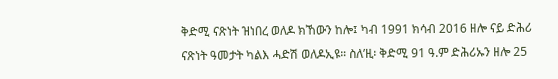ቅድሚ ናጽነት ዝነበረ ወለዶ ክኸውን ከሎ፤ ካብ 1991 ክሳብ 2016 ዘሎ ናይ ድሕሪ ናጽነት ዓመታት ካልእ ሓድሽ ወለዶኢዩ። ስለ’ዚ፡ ቅድሚ 91 ዓ.ም ድሕሪኡን ዘሎ 25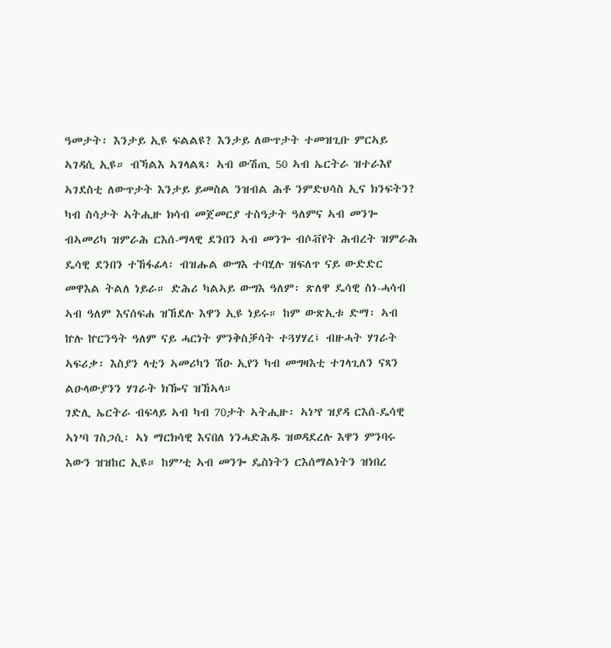ዓመታት፡ እንታይ ኢዩ ፍልልዩ? እንታይ ለውጥታት ተመዝጊቡ ምርኣይ ኣገዳሲ ኢዩ። ብኻልእ ኣገላልጻ፡ ኣብ ውሽጢ 50 ኣብ ኤርትራ ዝተራእየ ኣገደስቲ ለውጥታት እንታይ ይመስል ንዝብል ሕቶ ንምድህሳስ ኢና ክንፍትን?
ካብ ስሳታት ኣትሒዙ ክሳብ መጀመርያ ተስዓታት ዓለምና ኣብ መንጐ ብኣመሪካ ዝምራሕ ርእሰ-ማላዊ ደንበን ኣብ መንጐ ብሶቭየት ሕብረት ዝምራሕ ዴሳዊ ደንበን ተኸፋፊላ፡ ብዝሑል ውግእ ተባሂሉ ዝፍለጥ ናይ ውድድር መዋእል ትልለ ነይራ። ድሕሪ ካልኣይ ውግእ ዓለም፡ ጽለዋ ዴሳዊ ስነ-ሓሳብ ኣብ ዓለም እናሰፍሐ ዝኸደሉ እዋን ኢዩ ነይሩ። ከም ውጽኢቱ ድማ፡ ኣብ ኵሉ ኵርንዓት ዓለም ናይ ሓርነት ምንቅስቓሳት ተጓሃሃረ፤ ብዙሓት ሃገራት ኣፍሪቃ፡ እስያን ላቲን ኣመሪካን ሽዑ ኢየን ካብ መግዛእቲ ተገላጊለን ናጻን ልዑላውያንን ሃገራት ክዀና ዝኸኣላ።
ገድሊ ኤርትራ ብፍላይ ኣብ ካብ 70ታት ኣትሒዙ፡ ኣነ’የ ዝያዳ ርእሰ-ዴሳዊ ኣነ’ባ ገስጋሲ፡ ኣነ ማርክሳዊ እናበለ ነንሓድሕዱ ዝወዳደረሉ እዋን ምንባሩ እውን ዝዝከር ኢዩ። ከም’ቲ ኣብ መንጐ ዴስነትን ርእሰማልነትን ዝነበረ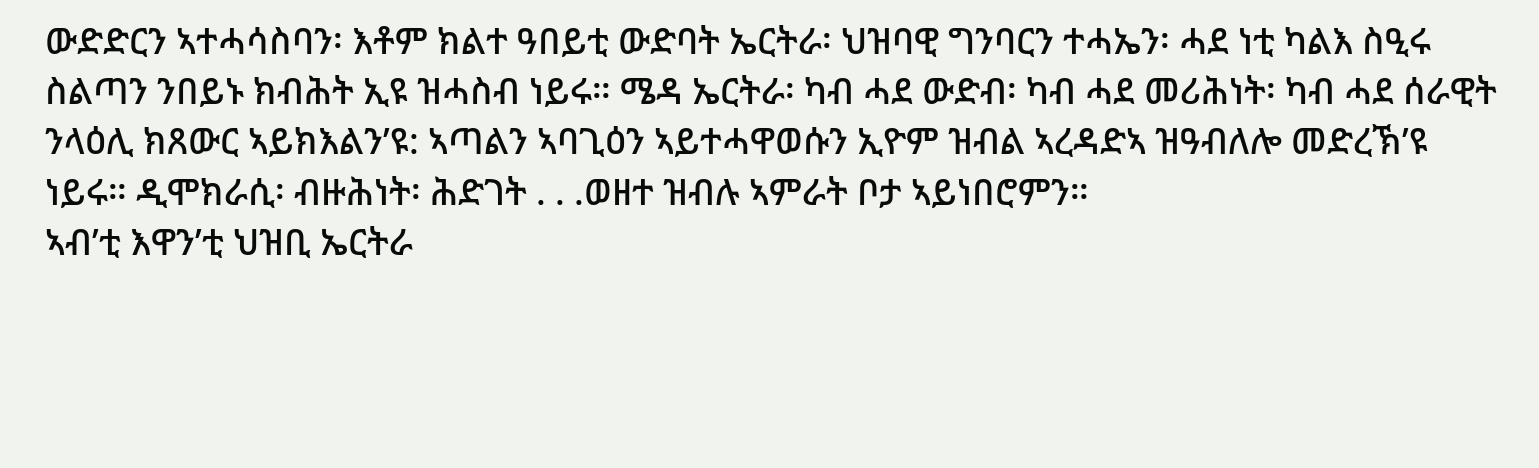ውድድርን ኣተሓሳስባን፡ እቶም ክልተ ዓበይቲ ውድባት ኤርትራ፡ ህዝባዊ ግንባርን ተሓኤን፡ ሓደ ነቲ ካልእ ስዒሩ ስልጣን ንበይኑ ክብሕት ኢዩ ዝሓስብ ነይሩ። ሜዳ ኤርትራ፡ ካብ ሓደ ውድብ፡ ካብ ሓደ መሪሕነት፡ ካብ ሓደ ሰራዊት ንላዕሊ ክጸውር ኣይክእልን’ዩ: ኣጣልን ኣባጊዕን ኣይተሓዋወሱን ኢዮም ዝብል ኣረዳድኣ ዝዓብለሎ መድረኽ’ዩ ነይሩ። ዲሞክራሲ፡ ብዙሕነት፡ ሕድገት . . .ወዘተ ዝብሉ ኣምራት ቦታ ኣይነበሮምን።
ኣብ’ቲ እዋን’ቲ ህዝቢ ኤርትራ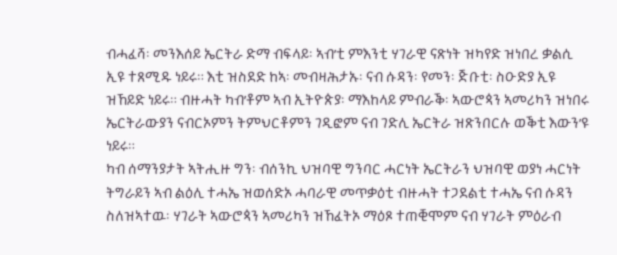ብሓፈሻ፡ መንእሰይ ኤርትራ ድማ ብፍላይ፡ ኣብ’ቲ ምእንቲ ሃገራዊ ናጽነት ዝካየድ ዝነበረ ቃልሲ ኢዩ ተጸሚዱ ነይሩ። እቲ ዝስደድ ከኣ፡ መብዛሕታኡ፡ ናብ ሱዳን፡ የመን፡ ጅቡቲ፡ ስዑድያ ኢዩ ዝኸይድ ነይሩ። ብዙሓት ካብ’ቶም ኣብ ኢትዮጵያ፡ ማእከላይ ምብራቕ፡ ኣውሮጳን ኣመሪካን ዝነበሩ ኤርትራውያን ናብርኦምን ትምህርቶምን ገዲፎም ናብ ገድሊ ኤርትራ ዝጽንበርሉ ወቕቲ እውን’ዩ ነይሩ።
ካብ ሰማንያታት ኣትሒዙ ግን፡ ብሰንኪ ህዝባዊ ግንባር ሓርነት ኤርትራን ህዝባዊ ወያነ ሓርነት ትግራይን ኣብ ልዕሊ ተሓኤ ዝወሰድኦ ሓባራዊ መጥቃዕቲ ብዙሓት ተጋደልቲ ተሓኤ ናብ ሱዳን ስለዝኣተዉ፡ ሃገራት ኣውሮጳን ኣመሪካን ዝኸፈትኦ ማዕጾ ተጠቒሞም ናብ ሃገራት ምዕራብ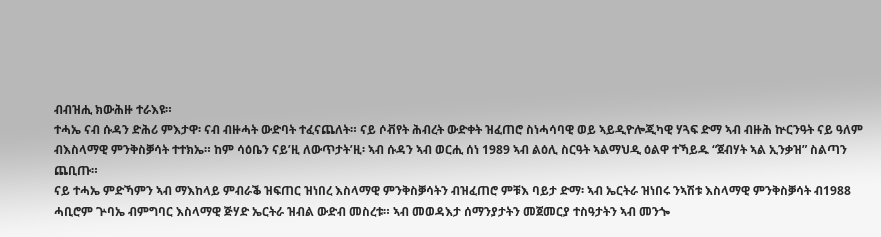ብብዝሒ ክውሕዙ ተራእዩ።
ተሓኤ ናብ ሱዳን ድሕሪ ምእታዋ፡ ናብ ብዙሓት ውድባት ተፈናጨለት። ናይ ሶቭየት ሕብረት ውድቀት ዝፈጠሮ ስነሓሳባዊ ወይ ኣይዲዮሎጂካዊ ሃጓፍ ድማ ኣብ ብዙሕ ኵርንዓት ናይ ዓለም ብእስላማዊ ምንቅስቓሳት ተተክኤ። ከም ሳዕቤን ናይ’ዚ ለውጥታት’ዚ፡ ኣብ ሱዳን ኣብ ወርሒ ሰነ 1989 ኣብ ልዕሊ ስርዓት ኣልማህዲ ዕልዋ ተኻይዱ “ጀብሃት ኣል ኢንቃዝ” ስልጣን ጨቢጡ።
ናይ ተሓኤ ምድኻምን ኣብ ማእከላይ ምብራቕ ዝፍጠር ዝነበረ እስላማዊ ምንቅስቓሳትን ብዝፈጠሮ ምቹእ ባይታ ድማ፡ ኣብ ኤርትራ ዝነበሩ ንኣሽቱ እስላማዊ ምንቅስቓሳት ብ1988 ሓቢሮም ጕባኤ ብምግባር እስላማዊ ጅሃድ ኤርትራ ዝብል ውድብ መስረቱ። ኣብ መወዳእታ ሰማንያታትን መጀመርያ ተስዓታትን ኣብ መንጐ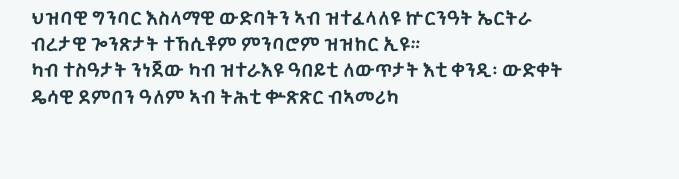ህዝባዊ ግንባር እስላማዊ ውድባትን ኣብ ዝተፈላለዩ ኵርንዓት ኤርትራ ብረታዊ ጐንጽታት ተኸሲቶም ምንባሮም ዝዝከር ኢዩ።
ካብ ተስዓታት ንነጀው ካብ ዝተራእዩ ዓበይቲ ለውጥታት እቲ ቀንዲ፡ ውድቀት ዴሳዊ ደምበን ዓለም ኣብ ትሕቲ ቍጽጽር ብኣመሪካ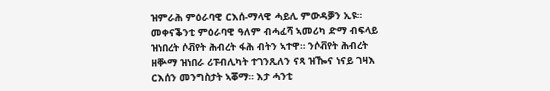ዝምራሕ ምዕራባዊ ርእሰ-ማላዊ ሓይሊ ምውዳቓን ኢዩ። መቀናቕንቲ ምዕራባዊ ዓለም ብሓፈሻ ኣመሪካ ድማ ብፍላይ ዝነበረት ሶቭየት ሕብረት ፋሕ ብትን ኣተዋ። ንሶቭየት ሕብረት ዘቝማ ዝነበራ ሪፑብሊካት ተገንጺለን ናጻ ዝዀና ነናይ ገዛእ ርእሰን መንግስታት ኣቖማ። እታ ሓንቲ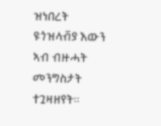ዝነበረት ዩጎዝላቭያ እውን ኣብ ብዙሓት መንግስታት ተጓዛዘየት።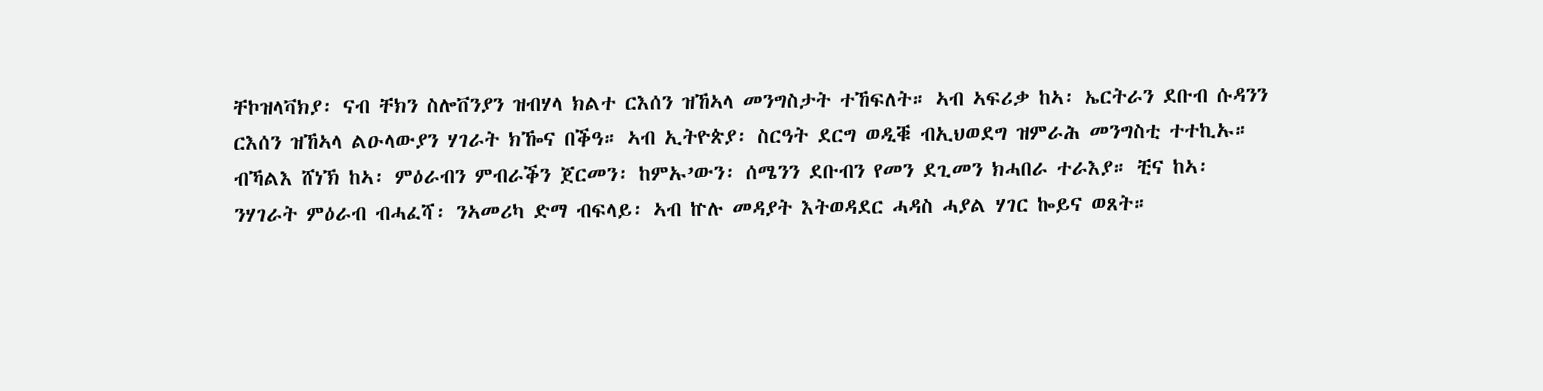ቸኮዝላቫክያ፡ ናብ ቸክን ስሎቨንያን ዝብሃላ ክልተ ርእሰን ዝኸኣላ መንግስታት ተኸፍለት። ኣብ ኣፍሪቃ ከኣ፡ ኤርትራን ደቡብ ሱዳንን ርእሰን ዝኸኣላ ልዑላውያን ሃገራት ክዀና በቕዓ። ኣብ ኢትዮጵያ፡ ስርዓት ደርግ ወዲቑ ብኢህወደግ ዝምራሕ መንግስቲ ተተኪኡ።
ብኻልእ ሸነኽ ከኣ፡ ምዕራብን ምብራቕን ጀርመን፡ ከምኡ’ውን፡ ሰሜንን ደቡብን የመን ደጊመን ክሓበራ ተራእያ። ቺና ከኣ፡ ንሃገራት ምዕራብ ብሓፈሻ፡ ንኣመሪካ ድማ ብፍላይ፡ ኣብ ኵሉ መዳያት እትወዳደር ሓዳስ ሓያል ሃገር ኰይና ወጸት።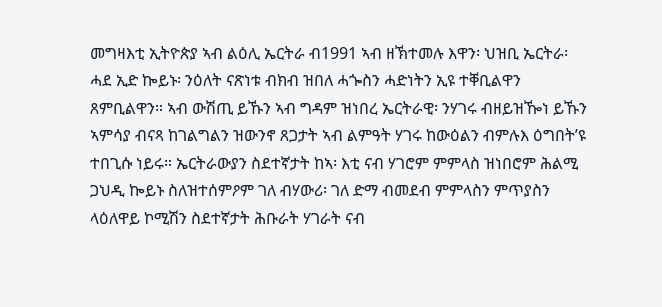መግዛእቲ ኢትዮጵያ ኣብ ልዕሊ ኤርትራ ብ1991 ኣብ ዘኽተመሉ እዋን፡ ህዝቢ ኤርትራ፡ ሓደ ኢድ ኰይኑ፡ ንዕለት ናጽነቱ ብክብ ዝበለ ሓጐስን ሓድነትን ኢዩ ተቐቢልዋን ጸምቢልዋን። ኣብ ውሽጢ ይኹን ኣብ ግዳም ዝነበረ ኤርትራዊ፡ ንሃገሩ ብዘይዝዀነ ይኹን ኣምሳያ ብናጻ ከገልግልን ዝውንኖ ጸጋታት ኣብ ልምዓት ሃገሩ ከውዕልን ብምሉእ ዕግበት’ዩ ተበጊሱ ነይሩ። ኤርትራውያን ስደተኛታት ከኣ፡ እቲ ናብ ሃገሮም ምምላስ ዝነበሮም ሕልሚ ጋህዲ ኰይኑ ስለዝተሰምዖም ገለ ብሃውሪ፡ ገለ ድማ ብመደብ ምምላስን ምጥያስን ላዕለዋይ ኮሚሽን ስደተኛታት ሕቡራት ሃገራት ናብ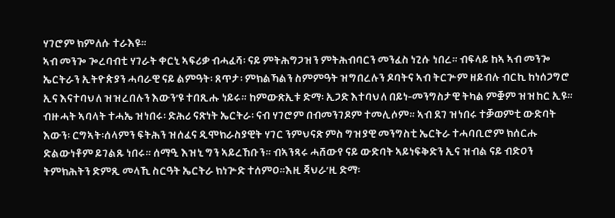ሃገሮም ክምለሱ ተራእዩ።
ኣብ መንጐ ጐረባብቲ ሃገራት ቀርኒ ኣፍሪቃ ብሓፈሻ፡ ናይ ምትሕግጋዝን ምትሕብባርን መንፈስ ነጊሱ ነበረ። ብፍላይ ከኣ ኣብ መንጐ ኤርትራን ኢትዮጵያን ሓባራዊ ናይ ልምዓት፡ ጸጥታ፡ ምክልኻልን ስምምዓት ዝግበረሉን ዶባትና ኣብ ትርጕም ዘይብሉ ብርኪ ከነሰጋግሮ ኢና እናተባህለ ዝዝረበሉን እውን’ዩ ተበጺሑ ነይሩ። ከምውጽኢቱ ድማ፡ ኢጋድ እተባህለ በይነ-መንግስታዊ ትካል ምቛም ዝዝከር ኢዩ።
ብዙሓት ኣባላት ተሓኤ ዝነበሩ፡ ድሕሪ ናጽነት ኤርትራ፡ ናብ ሃገሮም በብመንገዶም ተመሊሶም። ኣብ ደገ ዝነበሩ ተቓወምቲ ውድባት እውን፡ ርግኣት፡ሰላምን ፍትሕን ዝሰፈና ዲሞክራስያዊት ሃገር ንምህናጽ ምስ ግዝያዊ መንግስቲ ኤርትራ ተሓባቢሮም ክሰርሑ ድልውነቶም ይገልጹ ነበሩ። ሰማዒ እዝኒ ግን ኣይረኸቡን። ብኣንጻሩ ሓሸውየ ናይ ውድባት ኣይነፍቅድን ኢና ዝብል ናይ ብድዐን ትምክሕትን ድምጺ መላኺ ስርዓት ኤርትራ ክነጕድ ተሰምዐ።እዚ ጃህራ’ዚ ድማ፡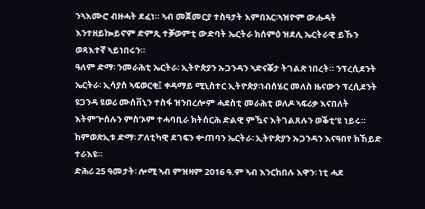ንኣእሙሮ ብዙሓት ደፈነ። ኣብ መጀመርያ ተስዓታት እምበአር፡ኣዝዮም ውሑዳት እንተዘይኰይኖም ድምጺ ተቓወምቲ ውድባት ኤርትራ ክሰምዕ ዝደሊ ኤርትራዊ ይኹን ወጻእተኛ ኣይነበሩን።
ዓለም ድማ፡ ንመራሕቲ ኤርትራ፡ ኢትዮጵያን ኡጋንዳን ኣድናቖታ ትገልጽ ነበረት። ንፕረሲደንት ኤርትራ፡ ኢሳያስ ኣፍወርቂ፤ ቀዳማይ ሚኒስተር ኢትዮጵያ፡ነብሰሄር መለስ ዜናውን ፕረሲደንት ዩጋንዳ ዩወሪ ሙሰቨኒን ተስፋ ዝንበረሎም ሓደስቲ መራሕቲ ወለዶ ኣፍሪቃ እናበለት እትምጕሰሉን ምስ’ኦም ተሓባቢራ ክትሰርሕ ድልዊ ምዃና እትገልጸሉን ወቕቲ’ዩ ነይሩ። ከምወጽኢቱ ድማ፡ ፖለቲካዊ ደገፍን ቍጠባን ኤርትራ፡ ኢትዮጵያን ኡጋንዳን እናዓበየ ክኸይድ ተራእዩ።
ድሕሪ 25 ዓመታት፡ ሎሚ ኣብ ምዝዛም 2016 ዓ.ም ኣብ እንርከበሉ እዋን፡ ነቲ ሓደ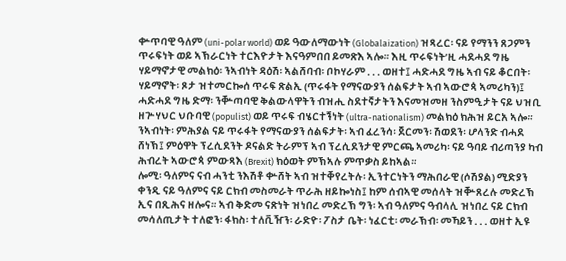ቍጥባዊ ዓለም (uni-polar world) ወይ ዓውለማውነት (Globalaization) ዝጻረር፡ ናይ የማንን ጸጋምን ጥሩፍነት ወይ ኣኽራርነት ተርእዮታት እናዓምበበ ይመጽእ ኣሎ። እዚ ጥሩፍነት’ዚ ሓደሓደ ግዜ ሃይማኖታዊ መልክዕ፡ ንኣብነት ዳዕሽ፡ ኣልሸባብ፡ ቦኮሃራም . . . ወዘተ፤ ሓድሓደ ግዜ ኣብ ናይ ቆርበት፡ ሃይማኖት፡ ጾታ ዝተመርኰሰ ጥሩፍ ጽልኢ (ጥሩፋት የማናውያን ሰልፍታት ኣብ ኣውሮጳ ኣመሪካን)፤ ሓድሓደ ግዜ ድማ፡ ንቝጣባዊ ቅልውላዋትን ብዝሒ ስደተኛታትን እናመዝመዘ ንስምዒታት ናይ ህዝቢ ዘጕሃህር ህቡባዊ (populist) ወይ ጥሩፍ ብሄርተኝነት (ultra-nationalism) መልክዕ ክሕዝ ይርአ ኣሎ። ንኣብነት፡ ምሕያል ናይ ጥሩፋት የማናውያን ሰልፍታት፡ ኣብ ፈረንሳ፡ ጀርመን፡ ሽወደን፡ ሆላንድ ብሓደ ሸነኽ፤ ምዕዋት ፕረሲደንት ዶናልድ ትራምፕ ኣብ ፕረሲደንታዊ ምርጫ ኣመሪካ፡ ናይ ዓባይ ብሪጣንያ ካብ ሕብረት ኣውሮጳ ምውጻእ (Brexit) ክዕወት ምኽኣሉ ምጥቃስ ይከኣል።
ሎሚ፡ ዓለምና ናብ ሓንቲ ንእሽቶ ቍሸት ኣብ ዝተቐየረትሉ፡ ኢንተርነትን ማሕበራዊ (ሶሽያል) ሚድያን ቀንዲ ናይ ዓለምና ናይ ርክብ መስመራት ጥራሕ ዘይኰነስ፤ ከም ሰብኣዊ መሰላት ዝቝጸረሉ መድረኽ ኢና በጺሕና ዘሎና። ኣብ ቅድመ ናጽነት ዝነበረ መድረኽ ግን፡ ኣብ ዓለምና ዓብላሊ ዝነበረ ናይ ርክብ መሳለጢታት ተለፎን፡ ፋክስ፡ ተለቪዥን፡ ራድዮ፡ ፖስታ ቤት፡ ነፈርቲ፡ መራኽብ፡ መኻይን . . . ወዘተ ኢዩ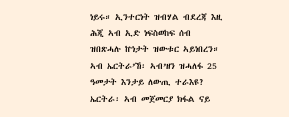ነይሩ። ኢንተርነት ዝብሃል ብደረጃ እዚ ሕጂ ኣብ ኢድ ነፍስወከፍ ሰብ ዝበጽሓሉ ኵነታት ዝውቱር ኣይነበረን።
ኣብ ኤርትራ’ኸ፡ ኣብ’ዘን ዝሓለፋ 25 ዓመታት እንታይ ለውጢ ተራእዩ?
ኤርትራ፡ ኣብ መጀመርያ ክፋል ናይ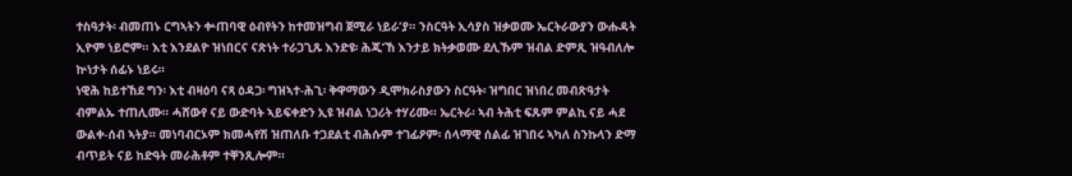ተስዓታት፡ ብመጠኑ ርግኣትን ቍጠባዊ ዕብየትን ከተመዝግብ ጀሚራ ነይራ’ያ። ንስርዓት ኢሳያስ ዝቃወሙ ኤርትራውያን ውሑዳት ኢዮም ነይሮም። እቲ እንደልዮ ዝነበርና ናጽነት ተራጋጊጹ እንድዩ፡ ሕጂ’ኸ እንታይ ክትቃወሙ ደሊኹም ዝብል ድምጺ ዝዓብለሎ ኵነታት ሰፊኑ ነይሩ።
ነዊሕ ከይተኸደ ግን፡ እቲ ብዛዕባ ናጻ ዕዳጋ፡ ግዝኣተ-ሕጊ፡ ቅዋማውን ዲሞክራስያውን ስርዓት፡ ዝግበር ዝነበረ መብጽዓታት ብምልኡ ተጠሊሙ። ሓሸውየ ናይ ውድባት ኣይፍቀድን ኢዩ ዝብል ነጋሪት ተሃሪሙ። ኤርትራ፡ ኣብ ትሕቲ ፍጹም ምልኪ ናይ ሓደ ውልቀ-ሰብ ኣትያ። መነባብርኦም ክመሓየሽ ዝጠለቡ ተጋደልቲ ብሕሱም ተገፊዖም፡ ሰላማዊ ሰልፊ ዝገበሩ ኣካለ ስንኩላን ድማ ብጥይት ናይ ከድዓት መራሕቶም ተቐንጺሎም።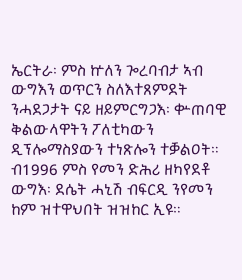ኤርትራ፡ ምስ ኵለን ጐረባብታ ኣብ ውግእን ወጥርን ስለእተጸምደት ንሓደጋታት ናይ ዘይምርግጋእ፡ ቍጠባዊ ቅልውላዋትን ፖለቲካውን ዲፕሎማስያውን ተነጽሎን ተቓልዐት። ብ1996 ምስ የመን ድሕሪ ዘካየደቶ ውግእ፡ ደሴት ሓኒሽ ብፍርዲ ንየመን ከም ዝተዋህበት ዝዝከር ኢዩ።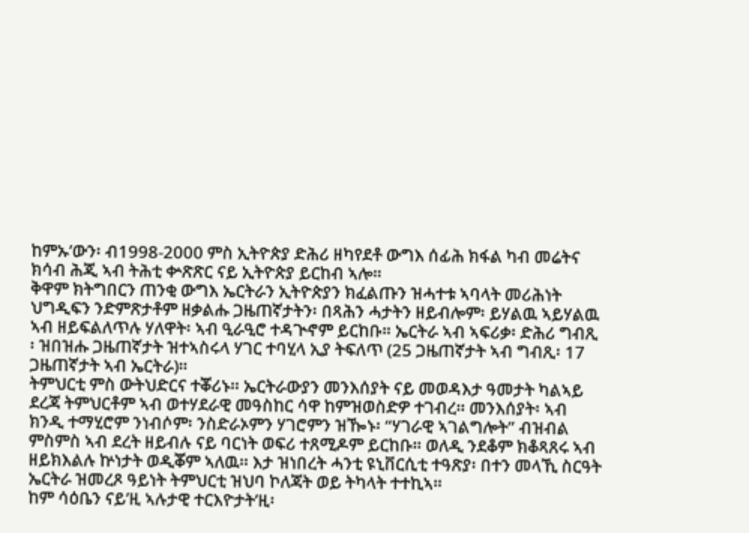ከምኡ’ውን፡ ብ1998-2000 ምስ ኢትዮጵያ ድሕሪ ዘካየደቶ ውግእ ሰፊሕ ክፋል ካብ መሬትና ክሳብ ሕጂ ኣብ ትሕቲ ቍጽጽር ናይ ኢትዮጵያ ይርከብ ኣሎ።
ቅዋም ክትግበርን ጠንቂ ውግእ ኤርትራን ኢትዮጵያን ክፈልጡን ዝሓተቱ ኣባላት መሪሕነት ህግዲፍን ንድምጽታቶም ዘቃልሑ ጋዜጠኛታትን፡ በጻሕን ሓታትን ዘይብሎም፡ ይሃልዉ ኣይሃልዉ ኣብ ዘይፍልለጥሉ ሃለዋት፡ ኣብ ዒራዒሮ ተዳጒኖም ይርከቡ። ኤርትራ ኣብ ኣፍሪቃ፡ ድሕሪ ግብጺ ፡ ዝበዝሑ ጋዜጠኛታት ዝተኣስሩላ ሃገር ተባሂላ ኢያ ትፍለጥ (25 ጋዜጠኛታት ኣብ ግብጺ፡ 17 ጋዜጠኛታት ኣብ ኤርትራ)።
ትምህርቲ ምስ ውትህድርና ተቖሪኑ። ኤርትራውያን መንእሰያት ናይ መወዳእታ ዓመታት ካልኣይ ደረጃ ትምህርቶም ኣብ ወተሃደራዊ መዓስከር ሳዋ ከምዝወስድዎ ተገብረ። መንእሰያት፡ ኣብ ክንዲ ተማሂሮም ንነብሶም፡ ንስድራኦምን ሃገሮምን ዝዀኑ፡ “ሃገራዊ ኣገልግሎት” ብዝብል ምስምስ ኣብ ደረት ዘይብሉ ናይ ባርነት ወፍሪ ተጸሚዶም ይርከቡ። ወለዲ ንደቆም ክቆጻጸሩ ኣብ ዘይክእልሉ ኵነታት ወዲቖም ኣለዉ። እታ ዝነበረት ሓንቲ ዩኒቨርሲቲ ተዓጽያ፡ በተን መላኺ ስርዓት ኤርትራ ዝመረጾ ዓይነት ትምህርቲ ዝህባ ኮለጃት ወይ ትካላት ተተኪኣ።
ከም ሳዕቤን ናይ’ዚ ኣሉታዊ ተርእዮታት’ዚ፡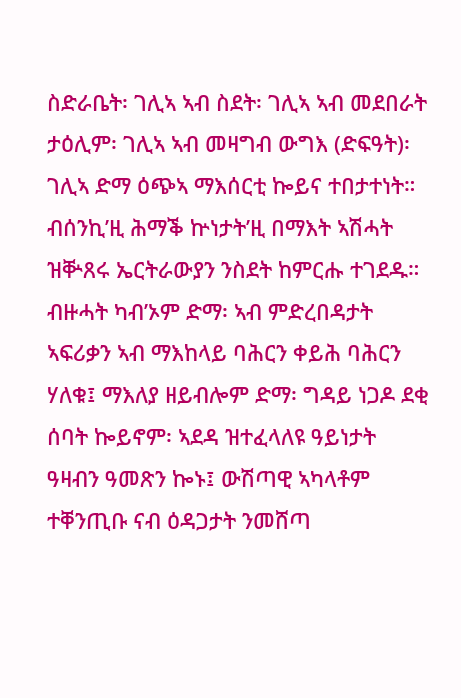ስድራቤት፡ ገሊኣ ኣብ ስደት፡ ገሊኣ ኣብ መደበራት ታዕሊም፡ ገሊኣ ኣብ መዛግብ ውግእ (ድፍዓት)፡ ገሊኣ ድማ ዕጭኣ ማእሰርቲ ኰይና ተበታተነት።
ብሰንኪ’ዚ ሕማቕ ኵነታት’ዚ በማእት ኣሽሓት ዝቝጸሩ ኤርትራውያን ንስደት ከምርሑ ተገደዱ። ብዙሓት ካብ’ኦም ድማ፡ ኣብ ምድረበዳታት ኣፍሪቃን ኣብ ማእከላይ ባሕርን ቀይሕ ባሕርን ሃለቁ፤ ማእለያ ዘይብሎም ድማ፡ ግዳይ ነጋዶ ደቂ ሰባት ኰይኖም፡ ኣደዳ ዝተፈላለዩ ዓይነታት ዓዛብን ዓመጽን ኰኑ፤ ውሽጣዊ ኣካላቶም ተቐንጢቡ ናብ ዕዳጋታት ንመሸጣ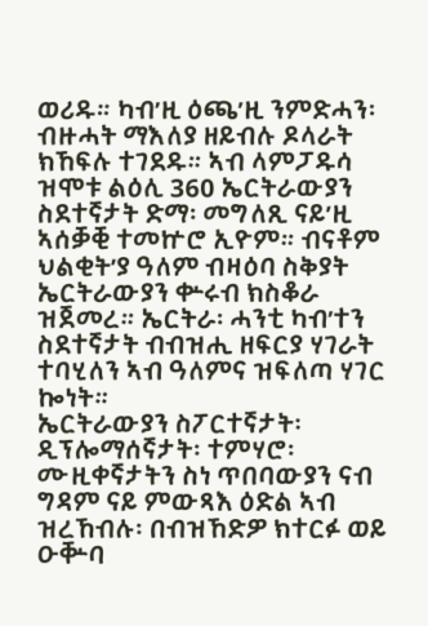ወሪዱ። ካብ’ዚ ዕጫ’ዚ ንምድሓን፡ ብዙሓት ማእለያ ዘይብሉ ዶላራት ክኸፍሉ ተገደዱ። ኣብ ላምፓዱሳ ዝሞቱ ልዕሊ 360 ኤርትራውያን ስደተኛታት ድማ፡ መግለጺ ናይ’ዚ ኣሰቓቒ ተመኵሮ ኢዮም። ብናቶም ህልቂት’ያ ዓለም ብዛዕባ ስቅያት ኤርትራውያን ቍሩብ ክስቆራ ዝጀመረ። ኤርትራ፡ ሓንቲ ካብ’ተን ስደተኛታት ብብዝሒ ዘፍርያ ሃገራት ተባሂለን ኣብ ዓለምና ዝፍለጣ ሃገር ኰነት።
ኤርትራውያን ስፖርተኛታት፡ ዲፕሎማሰኛታት፡ ተምሃሮ፡ ሙዚቀኛታትን ስነ ጥበባውያን ናብ ግዳም ናይ ምውጻእ ዕድል ኣብ ዝረኸብሉ፡ በብዝኸድዎ ክተርፉ ወይ ዑቝባ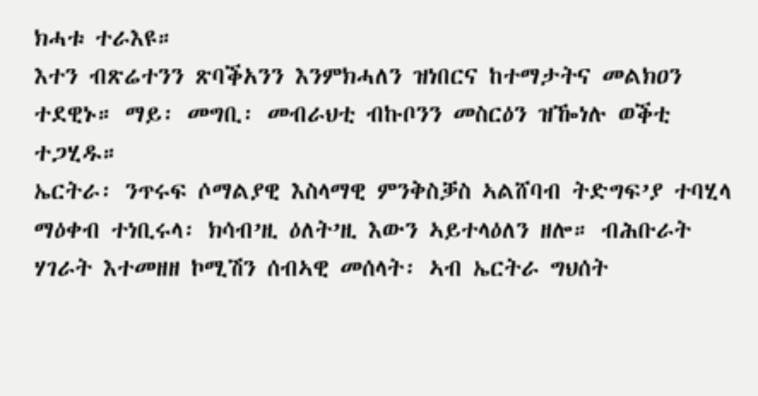ክሓቱ ተራእዩ።
እተን ብጽሬተንን ጽባቕአንን እንምክሓለን ዝነበርና ከተማታትና መልክዐን ተደዊኑ። ማይ፡ መግቢ፡ መብራህቲ ብኩቦንን መስርዕን ዝዀነሉ ወቕቲ ተጋሂዱ።
ኤርትራ፡ ንጥሩፍ ሶማልያዊ እስላማዊ ምንቅስቓስ ኣልሸባብ ትድግፍ’ያ ተባሂላ ማዕቀብ ተነቢሩላ፡ ክሳብ’ዚ ዕለት’ዚ እውን ኣይተላዕለን ዘሎ። ብሕቡራት ሃገራት እተመዘዘ ኮሚሽን ሰብኣዊ መሰላት፡ ኣብ ኤርትራ ግህሰት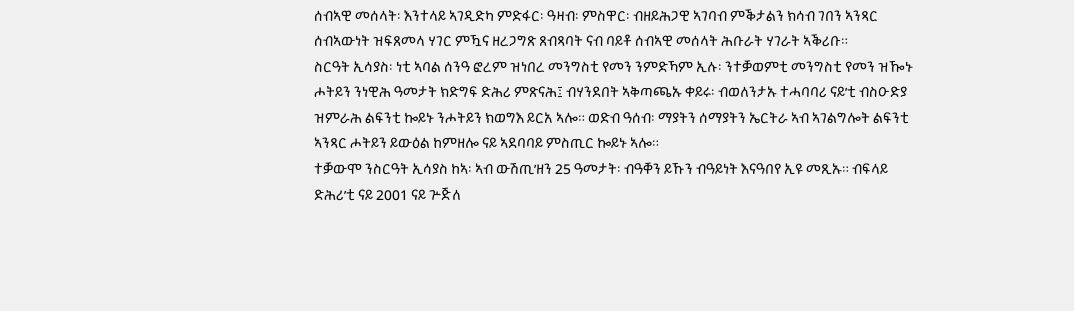ሰብኣዊ መሰላት፡ እንተላይ ኣገዲድካ ምድፋር፡ ዓዛብ፡ ምስዋር፡ ብዘይሕጋዊ ኣገባብ ምቕታልን ክሳብ ገበን ኣንጻር ሰብኣውነት ዝፍጸመላ ሃገር ምዃና ዘረጋግጽ ጸብጻባት ናብ ባይቶ ሰብኣዊ መሰላት ሕቡራት ሃገራት ኣቕሪቡ።
ስርዓት ኢሳያስ፡ ነቲ ኣባል ሰንዓ ፎረም ዝነበረ መንግስቲ የመን ንምድኻም ኢሉ፡ ንተቓወምቲ መንግስቲ የመን ዝዀኑ ሖትይን ንነዊሕ ዓመታት ክድግፍ ድሕሪ ምጽናሕ፤ ብሃንደበት ኣቅጣጫኡ ቀይሩ፡ ብወለንታኡ ተሓባባሪ ናይ’ቲ ብስዑድያ ዝምራሕ ልፍንቲ ኰይኑ ንሖትይን ክወግእ ይርአ ኣሎ። ወድብ ዓሰብ፡ ማያትን ሰማያትን ኤርትራ ኣብ ኣገልግሎት ልፍንቲ ኣንጻር ሖትይን ይውዕል ከምዘሎ ናይ ኣደባባይ ምስጢር ኰይኑ ኣሎ።
ተቓውሞ ንስርዓት ኢሳያስ ከኣ፡ ኣብ ውሽጢ’ዘን 25 ዓመታት፡ ብዓቐን ይኹን ብዓይነት እናዓበየ ኢዩ መጺኡ። ብፍላይ ድሕሪ’ቲ ናይ 2001 ናይ ጕጅለ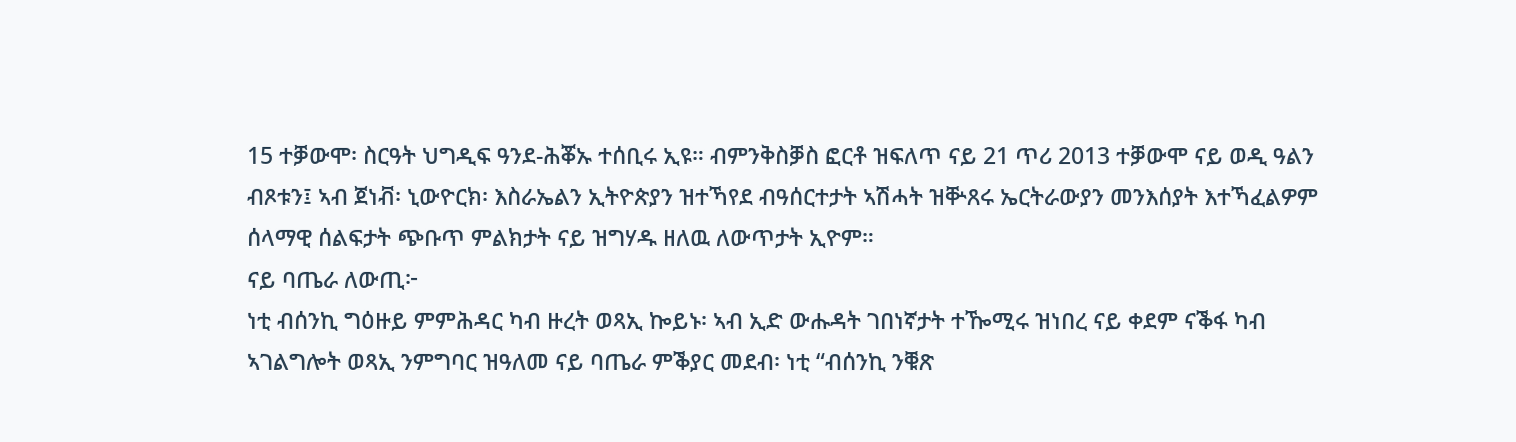15 ተቓውሞ፡ ስርዓት ህግዲፍ ዓንደ-ሕቖኡ ተሰቢሩ ኢዩ። ብምንቅስቓስ ፎርቶ ዝፍለጥ ናይ 21 ጥሪ 2013 ተቓውሞ ናይ ወዲ ዓልን ብጾቱን፤ ኣብ ጀነቭ፡ ኒውዮርክ፡ እስራኤልን ኢትዮጵያን ዝተኻየደ ብዓሰርተታት ኣሽሓት ዝቝጸሩ ኤርትራውያን መንእሰያት እተኻፈልዎም ሰላማዊ ሰልፍታት ጭቡጥ ምልክታት ናይ ዝግሃዱ ዘለዉ ለውጥታት ኢዮም።
ናይ ባጤራ ለውጢ፦
ነቲ ብሰንኪ ግዕዙይ ምምሕዳር ካብ ዙረት ወጻኢ ኰይኑ፡ ኣብ ኢድ ውሑዳት ገበነኛታት ተዀሚሩ ዝነበረ ናይ ቀደም ናቕፋ ካብ ኣገልግሎት ወጻኢ ንምግባር ዝዓለመ ናይ ባጤራ ምቕያር መደብ፡ ነቲ “ብሰንኪ ንቑጽ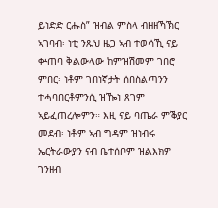ይነድድ ርሑስ” ዝብል ምስላ ብዘዘኻኽር ኣገባብ፡ ነቲ ንጹህ ዜጋ ኣብ ተወሳኺ ናይ ቍጠባ ቅልውላው ከምዝሽመም ገበሮ ምበር፡ ነቶም ገበነኛታት ሰበስልጣንን ተሓባበርቶምንሲ ዝዀነ ጸገም ኣይፈጠረሎምን። እዚ ናይ ባጤራ ምቕያር መደብ፡ ነቶም ኣብ ግዳም ዝነብሩ ኤርትራውያን ናብ ቤተሰቦም ዝልእክዎ ገንዘብ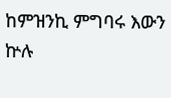ከምዝንኪ ምግባሩ እውን ኵሉ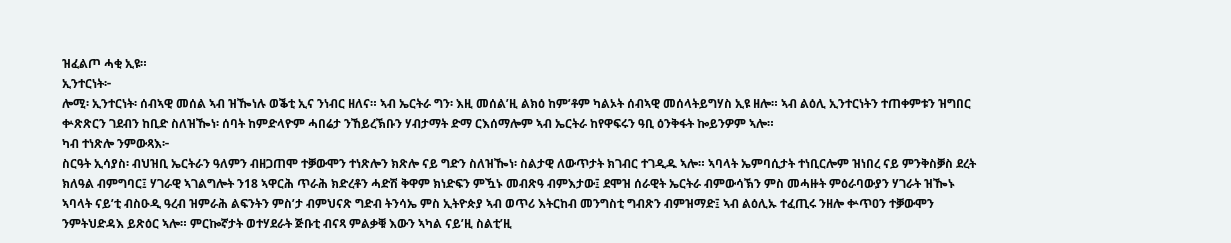ዝፈልጦ ሓቂ ኢዩ።
ኢንተርነት፦
ሎሚ፡ ኢንተርነት፡ ሰብኣዊ መሰል ኣብ ዝዀነሉ ወቕቲ ኢና ንነብር ዘለና። ኣብ ኤርትራ ግን፡ እዚ መሰል’ዚ ልክዕ ከም’ቶም ካልኦት ሰብኣዊ መሰላትይግሃስ ኢዩ ዘሎ። ኣብ ልዕሊ ኢንተርነትን ተጠቀምቱን ዝግበር ቍጽጽርን ገደብን ከቢድ ስለዝዀነ፡ ሰባት ከምድላዮም ሓበሬታ ንኸይረኽቡን ሃብታማት ድማ ርእሰማሎም ኣብ ኤርትራ ከየዋፍሩን ዓቢ ዕንቅፋት ኰይንዎም ኣሎ።
ካብ ተነጽሎ ንምውጻእ፦
ስርዓት ኢሳያስ፡ ብህዝቢ ኤርትራን ዓለምን ብዘጋጠሞ ተቓውሞን ተነጽሎን ክጽሎ ናይ ግድን ስለዝዀነ፡ ስልታዊ ለውጥታት ክገብር ተገዲዱ ኣሎ። ኣባላት ኤምባሲታት ተነቢርሎም ዝነበረ ናይ ምንቅስቓስ ደረት ክለዓል ብምግባር፤ ሃገራዊ ኣገልግሎት ን18 ኣዋርሕ ጥራሕ ክድረቶን ሓድሽ ቅዋም ክነድፍን ምዃኑ መብጽዓ ብምእታው፤ ደሞዝ ሰራዊት ኤርትራ ብምውሳኽን ምስ መሓዙት ምዕራባውያን ሃገራት ዝዀኑ ኣባላት ናይ’ቲ ብስዑዲ ዓረብ ዝምራሕ ልፍንትን ምስ’ታ ብምህናጽ ግድብ ትንሳኤ ምስ ኢትዮጵያ ኣብ ወጥሪ እትርከብ መንግስቲ ግብጽን ብምዝማድ፤ ኣብ ልዕሊኡ ተፈጢሩ ንዘሎ ቍጥዐን ተቓውሞን ንምትህድዳእ ይጽዕር ኣሎ። ምርኰኛታት ወተሃደራት ጅቡቲ ብናጻ ምልቃቑ እውን ኣካል ናይ’ዚ ስልቲ’ዚ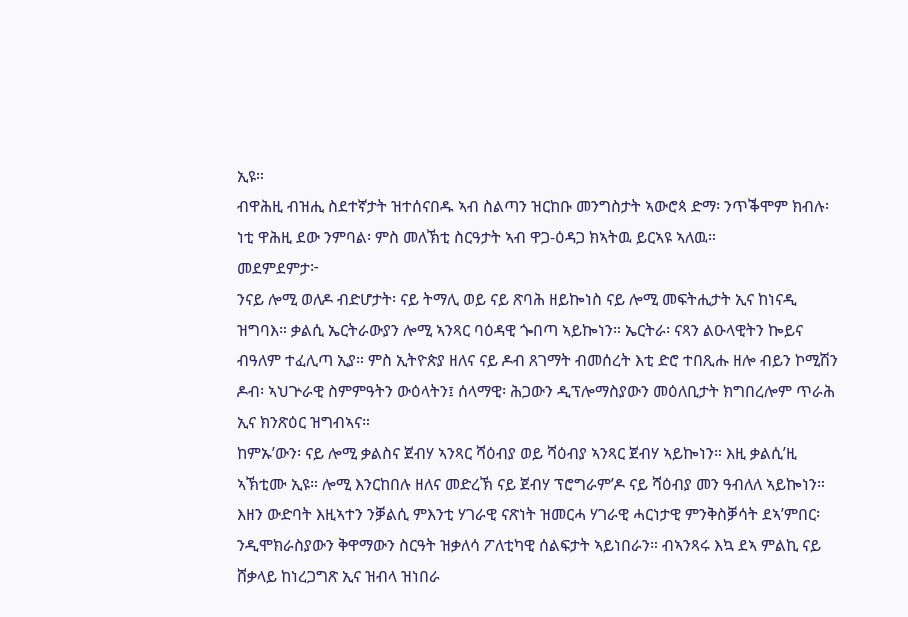ኢዩ።
ብዋሕዚ ብዝሒ ስደተኛታት ዝተሰናበዱ ኣብ ስልጣን ዝርከቡ መንግስታት ኣውሮጳ ድማ፡ ንጥቕሞም ክብሉ፡ ነቲ ዋሕዚ ደው ንምባል፡ ምስ መለኽቲ ስርዓታት ኣብ ዋጋ-ዕዳጋ ክኣትዉ ይርኣዩ ኣለዉ።
መደምደምታ፦
ንናይ ሎሚ ወለዶ ብድሆታት፡ ናይ ትማሊ ወይ ናይ ጽባሕ ዘይኰነስ ናይ ሎሚ መፍትሒታት ኢና ከነናዲ ዝግባእ። ቃልሲ ኤርትራውያን ሎሚ ኣንጻር ባዕዳዊ ጐበጣ ኣይኰነን። ኤርትራ፡ ናጻን ልዑላዊትን ኰይና ብዓለም ተፈሊጣ ኢያ። ምስ ኢትዮጵያ ዘለና ናይ ዶብ ጸገማት ብመሰረት እቲ ድሮ ተበጺሑ ዘሎ ብይን ኮሚሽን ዶብ፡ ኣህጕራዊ ስምምዓትን ውዕላትን፤ ሰላማዊ፡ ሕጋውን ዲፕሎማስያውን መዕለቢታት ክግበረሎም ጥራሕ ኢና ክንጽዕር ዝግብኣና።
ከምኡ’ውን፡ ናይ ሎሚ ቃልስና ጀብሃ ኣንጻር ሻዕብያ ወይ ሻዕብያ ኣንጻር ጀብሃ ኣይኰነን። እዚ ቃልሲ’ዚ ኣኽቲሙ ኢዩ። ሎሚ እንርከበሉ ዘለና መድረኽ ናይ ጀብሃ ፕሮግራም’ዶ ናይ ሻዕብያ መን ዓብለለ ኣይኰነን። እዘን ውድባት እዚኣተን ንቓልሲ ምእንቲ ሃገራዊ ናጽነት ዝመርሓ ሃገራዊ ሓርነታዊ ምንቅስቓሳት ደኣ’ምበር፡ ንዲሞክራስያውን ቅዋማውን ስርዓት ዝቃለሳ ፖለቲካዊ ሰልፍታት ኣይነበራን። ብኣንጻሩ እኳ ደኣ ምልኪ ናይ ሸቃላይ ከነረጋግጽ ኢና ዝብላ ዝነበራ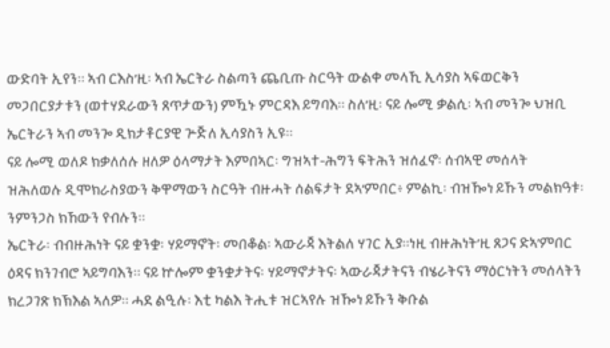ውድባት ኢየን። ኣብ ርእስ’ዚ፡ ኣብ ኤርትራ ስልጣን ጨቢጡ ስርዓት ውልቀ መላኺ ኢሳያስ ኣፍወርቅን መጋበርያታቱን (ወተሃደራውን ጸጥታውን) ምዃኑ ምርዳእ ይግባእ። ስለ’ዚ፡ ናይ ሎሚ ቃልሲ፡ ኣብ መንጐ ህዝቢ ኤርትራን ኣብ መንጐ ዲክታቶርያዊ ጕጅለ ኢሳያስን ኢዩ።
ናይ ሎሚ ወለዶ ክቃለሰሉ ዘለዎ ዕላማታት እምበኣር፡ ግዝኣተ-ሕግን ፍትሕን ዝሰፈኖ፡ ሰብኣዊ መሰላት ዝሕለወሉ ዲሞክራስያውን ቅዋማውን ስርዓት ብዙሓት ሰልፍታት ደኣ‘ምበር፥ ምልኪ፡ ብዝዀነ ይኹን መልክዓቱ፡ ንምንጋስ ክኸውን የብሉን።
ኤርትራ፡ ብብዙሕነት ናይ ቋንቋ፡ ሃይማኖት፡ መበቆል፡ ኣውራጃ እትልለ ሃገር ኢያ።ነዚ ብዙሕነት’ዚ ጸጋና ድኣ’ምበር ዕዳና ክንገብሮ ኣይግባእን። ናይ ኵሎም ቋንቋታትና፡ ሃይማኖታትና፡ ኣውራጃታትናን ብሄራትናን ማዕርነትን መሰላትን ክረጋገጽ ክኽእል ኣለዎ። ሓደ ልዒሉ፡ እቲ ካልእ ትሒቱ ዝርኣየሉ ዝዀነ ይኹን ቅቡል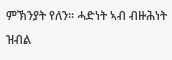ምኽንያት የለን። ሓድነት ኣብ ብዙሕነት ዝብል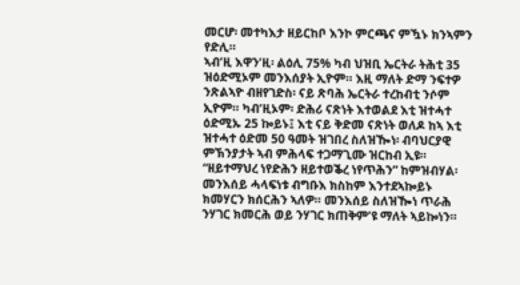መርሆ፡ መተካእታ ዘይርከቦ እንኮ ምርጫና ምዃኑ ክንኣምን የድሊ።
ኣብ’ዚ እዋን’ዚ፡ ልዕሊ 75% ካብ ህዝቢ ኤርትራ ትሕቲ 35 ዝዕድሚኦም መንእሰያት ኢዮም። እዚ ማለት ድማ ንፍተዎ ንጽልኣዮ ብዘየገድስ፡ ናይ ጽባሕ ኤርትራ ተረከብቲ ንሶም ኢዮም። ካብ’ዚኦም፡ ድሕሪ ናጽነት እተወልደ እቲ ዝተሓተ ዕድሚኡ 25 ኰይኑ፤ እቲ ናይ ቅድመ ናጽነት ወለዶ ከኣ እቲ ዝተሓተ ዕድመ 50 ዓመት ዝገበረ ስለዝዀነ፡ ብባህርያዊ ምኽንያታት ኣብ ምሕላፍ ተጋማጊሙ ዝርከብ ኢዩ። “ዘይተማህረ ነየድሕን ዘይተወቕረ ነየጥሕን” ከምዝብሃል፡ መንእሰይ ሓላፍነቱ ብግቡእ ክስከም እንተደኣኰይኑ ክመሃርን ክሰርሕን ኣለዎ። መንእሰይ ስለዝዀነ ጥራሕ ንሃገር ክመርሕ ወይ ንሃገር ክጠቅም’ዩ ማለት ኣይኰነን።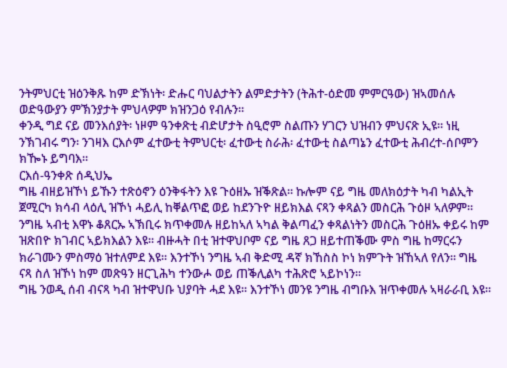ንትምህርቲ ዝዕንቅጹ ከም ድኽነት፡ ድሑር ባህልታትን ልምድታትን (ትሕተ-ዕድመ ምምርዓው) ዝኣመሰሉ ወድዓውያን ምኽንያታት ምህላዎም ክዝንጋዕ የብሉን።
ቀንዲ ግደ ናይ መንእሰያት፡ ነዞም ዓንቀጽቲ ብድሆታት ስዒሮም ስልጡን ሃገርን ህዝብን ምህናጽ ኢዩ። ነዚ ንኽገብሩ ግን፡ ንገዛእ ርእሶም ፈተውቲ ትምህርቲ፡ ፈተውቲ ስራሕ፡ ፈተውቲ ስልጣኔን ፈተውቲ ሕብረተ-ሰቦምን ክዀኑ ይግባእ።
ርእሰ-ዓንቀጽ ሰዲህኤ
ግዜ ብዘይዝኾነ ይኹን ተጽዕኖን ዕንቅፋትን እዩ ጉዕዘኡ ዝቕጽል። ኩሎም ናይ ግዜ መለክዕታት ካብ ካልኢት ጀሚርካ ክሳብ ላዕሊ ዝኾነ ሓይሊ ከቐልጥፎ ወይ ከደንጉዮ ዘይክእል ናጻን ቀጻልን መስርሕ ጉዕዞ ኣለዎም። ንግዜ ኣብቲ እዋኑ ቆጸርኡ ኣኽቢሩ ክጥቀመሉ ዘይከኣለ ኣካል ቅልጣፈን ቀጻልነትን መስርሕ ጉዕዘኡ ቀይሩ ከም ዝጽበዮ ክገብር ኣይክእልን እዩ። ብዙሓት በቲ ዝተዋህቦም ናይ ግዜ ጸጋ ዘይተጠቕሙ ምስ ግዜ ከማርሩን ክራገሙን ምስማዕ ዝተለምደ እዩ። እንተኾነ ንግዜ ኣብ ቅድሚ ዳኛ ክኸስስ ኮነ ክምጉት ዝኸኣለ የለን። ግዜ ናጻ ስለ ዝኾነ ከም መጽዓን ዘርጊሕካ ተንውሖ ወይ ጠቕሊልካ ተሕጽሮ ኣይኮነን።
ግዜ ንወዲ ሰብ ብናጻ ካብ ዝተዋህቡ ህያባት ሓደ እዩ። እንተኾነ መንዩ ንግዜ ብግቡእ ዝጥቀመሉ ኣዛራራቢ እዩ።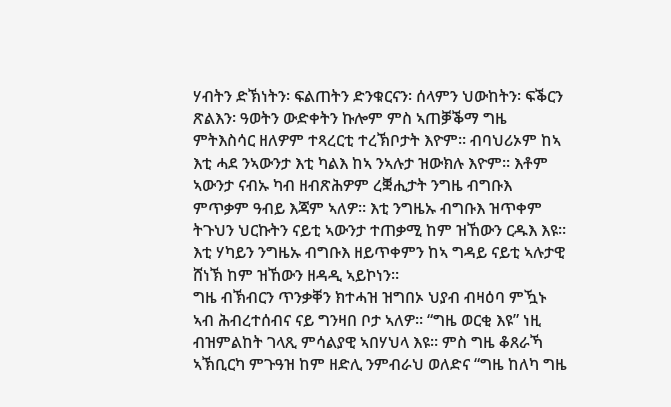ሃብትን ድኽነትን፡ ፍልጠትን ድንቁርናን፡ ሰላምን ህውከትን፡ ፍቕርን ጽልእን፡ ዓወትን ውድቀትን ኩሎም ምስ ኣጠቓቕማ ግዜ ምትእስሳር ዘለዎም ተጻረርቲ ተረኽቦታት እዮም። ብባህሪኦም ከኣ እቲ ሓደ ንኣውንታ እቲ ካልእ ከኣ ንኣሉታ ዝውክሉ እዮም። እቶም ኣውንታ ናብኡ ካብ ዘብጽሕዎም ረቛሒታት ንግዜ ብግቡእ ምጥቃም ዓብይ እጃም ኣለዎ። እቲ ንግዜኡ ብግቡእ ዝጥቀም ትጉህን ህርኩትን ናይቲ ኣውንታ ተጠቃሚ ከም ዝኸውን ርዱእ እዩ። እቲ ሃካይን ንግዜኡ ብግቡእ ዘይጥቀምን ከኣ ግዳይ ናይቲ ኣሉታዊ ሸነኽ ከም ዝኸውን ዘዳዲ ኣይኮነን።
ግዜ ብኽብርን ጥንቃቐን ክተሓዝ ዝግበኦ ህያብ ብዛዕባ ምዃኑ ኣብ ሕብረተሰብና ናይ ግንዛበ ቦታ ኣለዎ። “ግዜ ወርቂ እዩ” ነዚ ብዝምልከት ገላጺ ምሳልያዊ ኣበሃህላ እዩ። ምስ ግዜ ቆጸራኻ ኣኽቢርካ ምጉዓዝ ከም ዘድሊ ንምብራህ ወለድና “ግዜ ከለካ ግዜ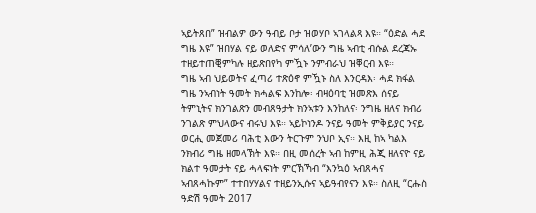ኣይትጸበ” ዝብልዎ ውን ዓብይ ቦታ ዝወሃቦ ኣገላልጻ እዩ። “ዕድል ሓደ ግዜ እዩ” ዝበሃል ናይ ወለድና ምሳለ’ውን ግዜ ኣብቲ ብሱል ደረጃኡ ተዘይተጠቒምካሉ ዘይጽበየካ ምዃኑ ንምብራህ ዝቐርብ እዩ።
ግዜ ኣብ ህይወትና ፈጣሪ ተጽዕኖ ምዃኑ ስለ እንርዳእ፡ ሓደ ክፋል ግዜ ንኣብነት ዓመት ክሓልፍ እንከሎ፡ ብዛዕባቲ ዝመጽእ ሰናይ ትምኒትና ክንገልጽን መብጸዓታት ክንኣቱን እንከለና፡ ንግዜ ዘለና ክብሪ ንገልጽ ምህላውና ብሩህ እዩ። ኣይኮነንዶ ንናይ ዓመት ምቅይያር ንናይ ወርሒ መጀመሪ ባሕቲ እውን ትርጉም ንህቦ ኢና። እዚ ከኣ ካልእ ንክብሪ ግዜ ዘመላኽት እዩ። በዚ መሰረት ኣብ ከምዚ ሕጂ ዘለናዮ ናይ ክልተ ዓመታት ናይ ሓላፍነት ምርኽኻብ “እንኳዕ ኣብጸሓና ኣብጸሓኩም” ተተበሃሃልና ተዘይንኢሱና ኣይዓብየናን እዩ። ስለዚ “ርሑስ ዓድሽ ዓመት 2017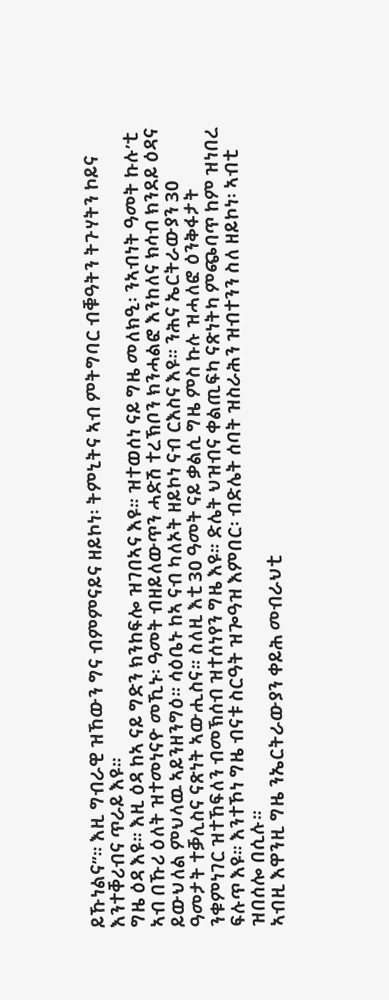ይኹነልና”። እዚ ግብራዊ ዝኸውን ግና ብምምናይና ዘይኮነ፡ ትምኒትና ኣብ ምትግባር ብቑዓትን ትጉሃትን ኮይና እንተቐሪብና ጥራይ እዩ።
ግዜ ዕዳ እዩ። እዚ ዕዳ ከኣ ናይ ግድን ክንከፍሎ ዝገበኣና እዩ። ዝተወሰነ ናይ ግዜ መለክዒ፡ ንኣብነት ዓመት ኩሉ’ቲ ኣብ በኹሪ ዕለት ዝተመነናዮ መኺኑ፡ ዓመት ብዘይለውጥን ሓድሽ ተረኽቦን ክንሓልፎ እንከለና ክሳብ ክንደይ ዕዳና ይውህለል ምህላዉ ኣይንዘንግዕ። ሳዕቤኑ ከኣ ናብ ካለኦት ዘይኮነ ናብ ርእስና እዩ። ንሕና ኤርትራውያን 30 ዓመታት ተቓሊስና ናጽነት ኣውሒስና። ስለዚ እቲ 30 ዓመት ናይ ቃልሲ ግዜ ምስ ኩሉ ዝሓለፎ ዕንቅፋታት ንቁምነገር ዝተኸፍለን ብመኽሰብ ዝተሰነየን ግዜ እዩ። ድሌት ህዝብና ቀልጢፍካ ናጽነትካ ምጭባጥ ከም ዝነበረ ፍሉጥ እዩ። እንተኾነ ግዜ ብናቱ ስርዓት ዝጐዓዝ እምበር፡ ብድሌት ሰባት ዝስራሕን ዝብተንን ስለ ዘይኮነ፡ ኣብቲ ዝበሰሎ በሲሉ።
ኣብዚ እዋንዚ ግዜ ንኤርትራውያን ቀይሕ መብራህቲ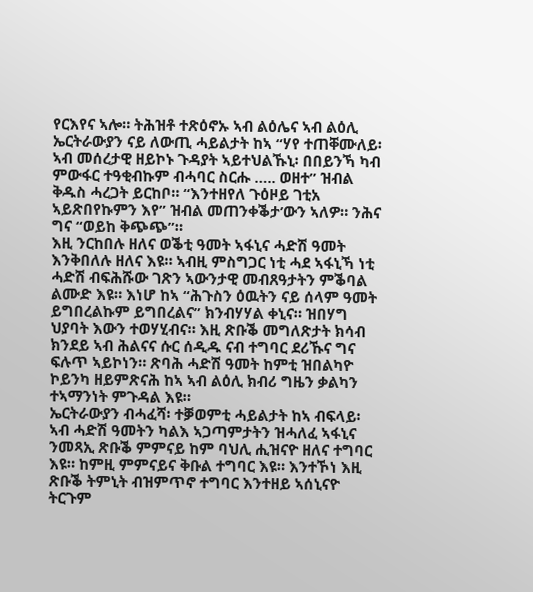የርእየና ኣሎ። ትሕዝቶ ተጽዕኖኡ ኣብ ልዕሌና ኣብ ልዕሊ ኤርትራውያን ናይ ለውጢ ሓይልታት ከኣ “ሃየ ተጠቐሙለይ፡ ኣብ መሰረታዊ ዘይኮኑ ጉዳያት ኣይተህልኹኒ፡ በበይንኻ ካብ ምውፋር ተዓቂብኩም ብሓባር ስርሑ ….. ወዘተ” ዝብል ቅዱስ ሓረጋት ይርከቦ። “እንተዘየለ ጉዕዞይ ገቲአ ኣይጽበየኩምን እየ” ዝብል መጠንቀቕታ’ውን ኣለዎ። ንሕና ግና “ወይከ ቅጭጭ”።
እዚ ንርከበሉ ዘለና ወቕቲ ዓመት ኣፋኒና ሓድሽ ዓመት እንቅበለሉ ዘለና እዩ። ኣብዚ ምስግጋር ነቲ ሓደ ኣፋኒኻ ነቲ ሓድሽ ብፍሕሹው ገጽን ኣውንታዊ መብጸዓታትን ምቕባል ልሙድ እዩ። እነሆ ከኣ “ሕጉስን ዕዉትን ናይ ሰላም ዓመት ይግበረልኩም ይግበረልና” ክንብሃሃል ቀኒና። ዝበሃግ ህያባት እውን ተወሃሂብና። እዚ ጽቡቕ መግለጽታት ክሳብ ክንደይ ኣብ ሕልናና ሱር ሰዲዱ ናብ ተግባር ደሪኹና ግና ፍሉጥ ኣይኮነን። ጽባሕ ሓድሽ ዓመት ከምቲ ዝበልካዮ ኮይንካ ዘይምጽናሕ ከኣ ኣብ ልዕሊ ክብሪ ግዜን ቃልካን ተኣማንነት ምጉዳል እዩ።
ኤርትራውያን ብሓፈሻ፡ ተቓወምቲ ሓይልታት ከኣ ብፍላይ፡ ኣብ ሓድሽ ዓመትን ካልእ ኣጋጣምታትን ዝሓለፈ ኣፋኒና ንመጻኢ ጽቡቕ ምምናይ ከም ባህሊ ሒዝናዮ ዘለና ተግባር እዩ። ከምዚ ምምናይና ቅቡል ተግባር እዩ። እንተኾነ እዚ ጽቡቕ ትምኒት ብዝምጥኖ ተግባር እንተዘይ ኣሰኒናዮ ትርጉም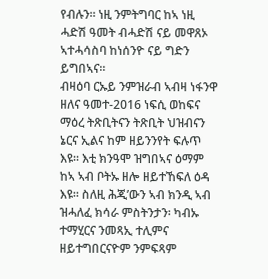የብሉን። ነዚ ንምትግባር ከኣ ነዚ ሓድሽ ዓመት ብሓድሽ ናይ መዋጸኦ ኣተሓሳስባ ከነሰንዮ ናይ ግድን ይግበኣና።
ብዛዕባ ርኡይ ንምዝራብ ኣብዛ ነፋንዋ ዘለና ዓመተ-2016 ነፍሲ ወከፍና ማዕረ ትጽቢትናን ትጽቢት ህዝብናን ኔርና ኢልና ከም ዘይንንየት ፍሉጥ እዩ። እቲ ክንዓሞ ዝግበኣና ዕማም ከኣ ኣብ ቦትኡ ዘሎ ዘይተኸፍለ ዕዳ እዩ። ስለዚ ሕጂ’ውን ኣብ ክንዲ ኣብ ዝሓለፈ ክሳራ ምስትንታን፡ ካብኡ ተማሂርና ንመጻኢ ተሊምና ዘይተግበርናዮም ንምፍጻም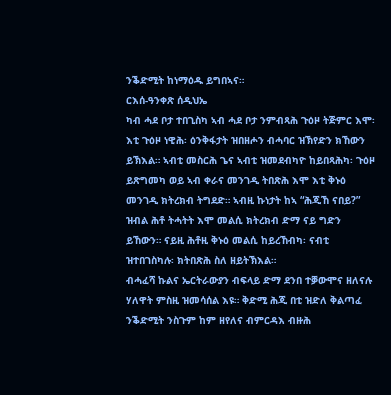ንቕድሚት ከነማዕዱ ይግበኣና።
ርእሰ-ዓንቀጽ ሰዲህኤ
ካብ ሓደ ቦታ ተበጊስካ ኣብ ሓደ ቦታ ንምብጻሕ ጉዕዞ ትጅምር እሞ፡ እቲ ጉዕዞ ነዊሕ፡ ዕንቅፋታት ዝበዘሖን ብሓባር ዝኽየድን ክኸውን ይኽእል። ኣብቲ መስርሕ ጌና ኣብቲ ዝመደብካዮ ከይበጻሕካ፡ ጉዕዞ ይጽግመካ ወይ ኣብ ቀራና መንገዲ ትበጽሕ እሞ እቲ ቅኑዕ መንገዲ ክትረክብ ትግደድ። ኣብዚ ኩነታት ከኣ “ሕጂኸ ናበይ?” ዝብል ሕቶ ትሓትት እሞ መልሲ ክትረክብ ድማ ናይ ግድን ይኸውን። ናይዚ ሕቶዚ ቅኑዕ መልሲ ከይረኸብካ፡ ናብቲ ዝተበገስካሉ፡ ክትበጽሕ ስለ ዘይትኽእል።
ብሓፈሻ ኩልና ኤርትራውያን ብፍላይ ድማ ደንበ ተቓውሞና ዘለናሉ ሃለዋት ምስዚ ዝመሳሰል እዩ። ቅድሚ ሕጂ በቲ ዝድለ ቅልጣፈ ንቕድሚት ንስጉም ከም ዘየለና ብምርዳእ ብዙሕ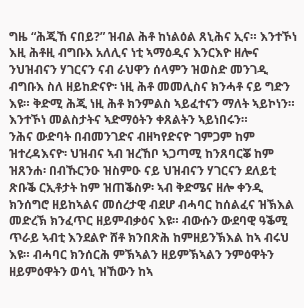ግዜ “ሕጂኸ ናበይ?” ዝብል ሕቶ ከነልዕል ጸኒሕና ኢና። እንተኾነ እዚ ሕቶዚ ብግቡእ አለሊና ነቲ ኣማዕዲና እንርእዮ ዘሎና ንህዝብናን ሃገርናን ናብ ራህዋን ሰላምን ዝወስድ መንገዲ ብግቡእ ስለ ዘይከድናዮ፡ ነዚ ሕቶ መመሊስና ክንሓቶ ናይ ግድን እዩ። ቅድሚ ሕጂ ነዚ ሕቶ ክንምልስ ኣይፈተናን ማለት ኣይኮነን። እንተኾነ መልስታትና ኣድማዕትን ቀጸልትን ኣይነበሩን።
ንሕና ውድባት በብመንገድና ብዘካየድናዮ ገምጋም ከም ዝተረዳእናዮ፡ ህዝብና ኣብ ዝረኸቦ ኣጋጣሚ ከንጸባርቖ ከም ዝጸንሐ፡ በብኹርንዑ ዝስምዑ ናይ ህዝብናን ሃገርናን ደለይቲ ጽቡቕ ርኢቶታት ከም ዝጠቕስዎ፡ ኣብ ቅድሜና ዘሎ ቀንዲ ክንሰግሮ ዘይከኣልና መሰረታዊ ብደሆ ብሓባር ከሰልፈና ዝኽእል መድረኽ ክንፈጥር ዘይምብቃዕና እዩ። ብውሱን ውደባዊ ዓቕሚ ጥራይ ኣብቲ እንደልዮ ሸቶ ክንበጽሕ ከምዘይንኽእል ከኣ ብሩህ እዩ። ብሓባር ክንሰርሕ ምኽኣልን ዘይምኽኣልን ንምዕዋትን ዘይምዕዋትን ወሳኒ ዝኸውን ከኣ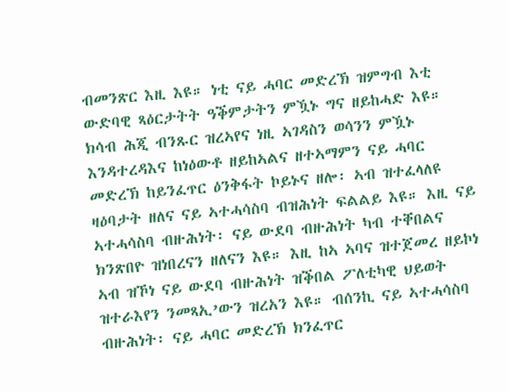ብመንጽር እዚ እዩ። ነቲ ናይ ሓባር መድረኽ ዝምግብ እቲ ውድባዊ ጻዕርታትት ዓቕምታትን ምዃኑ ግና ዘይከሓድ እዩ።
ክሳብ ሕጂ ብንጹር ዝረኣየና ነዚ ኣገዳስን ወሳንን ምዃኑ እንዳተረዳእና ከነዕውቶ ዘይከኣልና ዘተኣማምን ናይ ሓባር መድረኽ ከይንፈጥር ዕንቅፋት ኮይኑና ዘሎ፡ ኣብ ዝተፈላለዩ ዛዕባታት ዘለና ናይ ኣተሓሳስባ ብዝሕነት ፍልልይ እዩ። እዚ ናይ ኣተሓሳስባ ብዙሕነት፡ ናይ ውደባ ብዙሕነት ካብ ተቐበልና ክንጽበዮ ዝነበረናን ዘለናን እዩ። እዚ ከኣ ኣባና ዝተጀመረ ዘይኮነ ኣብ ዝኾነ ናይ ውደባ ብዙሕነት ዝቕበል ፖለቲካዊ ህይወት ዝተራእየን ንመጻኢ’ውን ዝረአን እዩ። ብሰንኪ ናይ ኣተሓሳስባ ብዙሕነት፡ ናይ ሓባር መድረኽ ክንፈጥር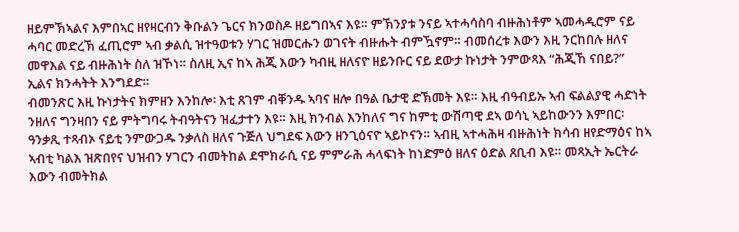ዘይምኽኣልና እምበኣር ዘየዛርብን ቅቡልን ጌርና ክንወስዶ ዘይግበኣና እዩ። ምኽንያቱ ንናይ ኣተሓሳስባ ብዙሕነቶም ኣመሓዲሮም ናይ ሓባር መድረኽ ፈጢሮም ኣብ ቃልሲ ዝተዓወቱን ሃገር ዝመርሑን ወገናት ብዙሑት ብምዃኖም። ብመሰረቱ እውን እዚ ንርከበሉ ዘለና መዋእል ናይ ብዙሕነት ስለ ዝኾነ። ስለዚ ኢና ከኣ ሕጂ እውን ካብዚ ዘለናዮ ዘይንቡር ናይ ደውታ ኩነታት ንምውጻእ “ሕጂኸ ናበይ?” ኢልና ክንሓትት እንግደድ።
ብመንጽር እዚ ኩነታትና ክምዘን እንከሎ፡ እቲ ጸገም ብቐንዱ ኣባና ዘሎ በዓል ቤታዊ ድኽመት እዩ። እዚ ብዓብይኡ ኣብ ፍልልያዊ ሓድነት ንዘለና ግንዛበን ናይ ምትግባሩ ትብዓትናን ዝፈታተን እዩ። እዚ ክንብል እንከለና ግና ከምቲ ውሽጣዊ ደኣ ወሳኒ ኣይከውንን እምበር፡ ዓንቃጺ ተጻብኦ ናይቲ ንምውጋዱ ንቃለስ ዘለና ጉጅለ ህግደፍ እውን ዘንጊዕናዮ ኣይኮናን። ኣብዚ ኣተሓሕዛ ብዙሕነት ክሳብ ዘየድማዕና ከኣ ኣብቲ ካልእ ዝጽበየና ህዝብን ሃገርን ብመትከል ደሞክራሲ ናይ ምምራሕ ሓላፍነት ከነድምዕ ዘለና ዕድል ጸቢብ እዩ። መጻኢት ኤርትራ እውን ብመትክል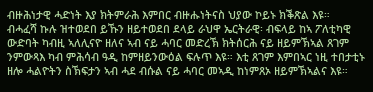ብዙሕነታዊ ሓድነት እያ ክትምራሕ እምበር ብዙሑነትናስ ህያው ኮይኑ ክቕጽል እዩ።
ብሓፈሻ ኩሉ ዝተወደበ ይኹን ዘይተወደበ ደላይ ራህዋ ኤርትራዊ፡ ብፍላይ ከኣ ፖለቲካዊ ውድባት ካብዚ ኣለሊናዮ ዘለና ኣብ ናይ ሓባር መድረኽ ክትሰርሕ ናይ ዘይምኽኣል ጸገም ንምውጻእ ካብ ምሕሳብ ዓዲ ከምዘይንውዕል ፍሉጥ እዩ። እቲ ጸገም እምበኣር ነዚ ተበታቲኑ ዘሎ ሓልዮትን ስኽፍታን ኣብ ሓደ ብሱል ናይ ሓባር መኣዲ ከነምጸኦ ዘይምኽኣልና እዩ።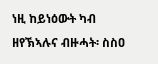ነዚ ከይነዕውት ካብ ዘየኽኣሉና ብዙሓት፡ ስስዐ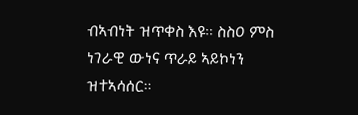ብኣብነት ዝጥቀስ እዩ። ስስዐ ምስ ነገራዊ ውነና ጥራይ ኣይኮነን ዝተኣሳሰር።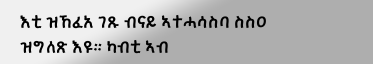እቲ ዝኸፈአ ገጹ ብናይ ኣተሓሳስባ ስስዐ ዝግለጽ እዩ። ካብቲ ኣብ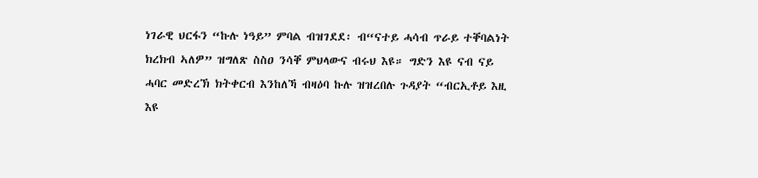ነገራዊ ህርፋን “ኩሉ ነዓይ” ምባል ብዝገደደ፡ ብ“ናተይ ሓሳብ ጥራይ ተቐባልነት ክረክብ ኣለዎ” ዝግለጽ ስስዐ ንሳቐ ምህላውና ብሩህ እዩ። ግድን እዩ ናብ ናይ ሓባር መድረኽ ክትቀርብ እንከለኻ ብዛዕባ ኩሉ ዝዝረበሉ ጉዳያት “ብርኢቶይ እዚ እዩ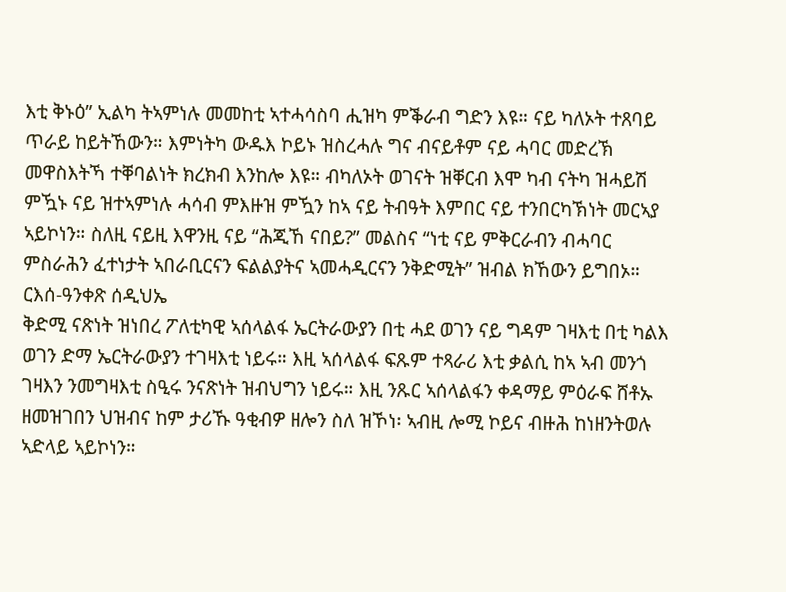እቲ ቅኑዕ” ኢልካ ትኣምነሉ መመከቲ ኣተሓሳስባ ሒዝካ ምቕራብ ግድን እዩ። ናይ ካለኦት ተጸባይ ጥራይ ከይትኸውን። እምነትካ ውዱእ ኮይኑ ዝስረሓሉ ግና ብናይቶም ናይ ሓባር መድረኽ መዋስእትኻ ተቐባልነት ክረክብ እንከሎ እዩ። ብካለኦት ወገናት ዝቐርብ እሞ ካብ ናትካ ዝሓይሽ ምዃኑ ናይ ዝተኣምነሉ ሓሳብ ምእዙዝ ምዃን ከኣ ናይ ትብዓት እምበር ናይ ተንበርካኽነት መርኣያ ኣይኮነን። ስለዚ ናይዚ እዋንዚ ናይ “ሕጂኸ ናበይ?” መልስና “ነቲ ናይ ምቅርራብን ብሓባር ምስራሕን ፈተነታት ኣበራቢርናን ፍልልያትና ኣመሓዲርናን ንቅድሚት” ዝብል ክኸውን ይግበኦ።
ርእሰ-ዓንቀጽ ሰዲህኤ
ቅድሚ ናጽነት ዝነበረ ፖለቲካዊ ኣሰላልፋ ኤርትራውያን በቲ ሓደ ወገን ናይ ግዳም ገዛእቲ በቲ ካልእ ወገን ድማ ኤርትራውያን ተገዛእቲ ነይሩ። እዚ ኣሰላልፋ ፍጹም ተጻራሪ እቲ ቃልሲ ከኣ ኣብ መንጎ ገዛእን ንመግዛእቲ ስዒሩ ንናጽነት ዝብህግን ነይሩ። እዚ ንጹር ኣሰላልፋን ቀዳማይ ምዕራፍ ሸቶኡ ዘመዝገበን ህዝብና ከም ታሪኹ ዓቂብዎ ዘሎን ስለ ዝኾነ፡ ኣብዚ ሎሚ ኮይና ብዙሕ ከነዘንትወሉ ኣድላይ ኣይኮነን።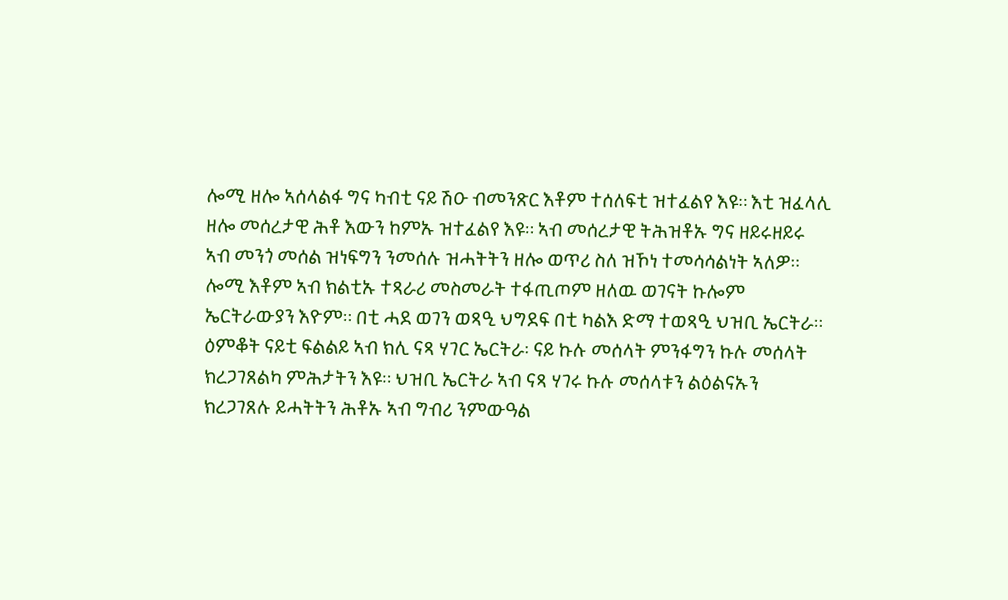ሎሚ ዘሎ ኣሰላልፋ ግና ካብቲ ናይ ሽዑ ብመንጽር እቶም ተሰለፍቲ ዝተፈልየ እዩ። እቲ ዝፈላሊ ዘሎ መሰረታዊ ሕቶ እውን ከምኡ ዝተፈልየ እዩ። ኣብ መሰረታዊ ትሕዝቶኡ ግና ዘይሩዘይሩ ኣብ መንጎ መሰል ዝነፍግን ንመሰሉ ዝሓትትን ዘሎ ወጥሪ ስለ ዝኾነ ተመሳሳልነት ኣለዎ።
ሎሚ እቶም ኣብ ክልቲኡ ተጻራሪ መስመራት ተፋጢጦም ዘለዉ ወገናት ኩሎም ኤርትራውያን እዮም። በቲ ሓደ ወገን ወጻዒ ህግደፍ በቲ ካልእ ድማ ተወጻዒ ህዝቢ ኤርትራ። ዕምቆት ናይቲ ፍልልይ ኣብ ክሊ ናጻ ሃገር ኤርትራ፡ ናይ ኩሉ መሰላት ምንፋግን ኩሉ መሰላት ክረጋገጸልካ ምሕታትን እዩ። ህዝቢ ኤርትራ ኣብ ናጻ ሃገሩ ኩሉ መሰላቱን ልዕልናኡን ክረጋገጸሉ ይሓትትን ሕቶኡ ኣብ ግብሪ ንምውዓል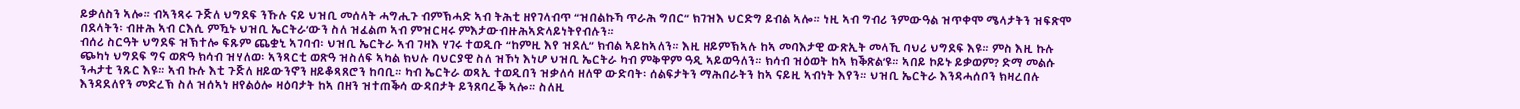ይቃለስን ኣሎ። ብኣንጻሩ ጉጅለ ህግደፍ ንኹሉ ናይ ህዝቢ መሰላት ሓግሒጉ ብምኽሓድ ኣብ ትሕቲ ዘየገላብጥ “ዝበልኩኻ ጥራሕ ግበር” ክገዝእ ህርድግ ይብል ኣሎ። ነዚ ኣብ ግብሪ ንምውዓል ዝጥቀሞ ሜላታትን ዝፍጽሞ በደላትን፡ ብዙሕ ኣብ ርእሲ ምዃኑ ህዝቢ ኤርትራ’ውን ስለ ዝፈልጦ ኣብ ምዝርዛሩ ምእታውብዙሕኣድላይነትየብሉን።
ብሰሪ ስርዓት ህግደፍ ዝኽተሎ ፍጹም ጨቋኒ ኣገባብ፡ ህዝቢ ኤርትራ ኣብ ገዛእ ሃገሩ ተወዲቡ “ከምዚ እየ ዝደሊ” ክብል ኣይከኣለን። እዚ ዘይምኽኣሉ ከኣ መባእታዊ ውጽኢት መላኺ ባህሪ ህግደፍ እዩ። ምስ እዚ ኩሉ ጭካነ ህግደፍ ግና ወጽዓ ክሳብ ዝሃለወ፡ ኣንጻርቲ ወጽዓ ዝስለፍ ኣካል ክህሉ ባህርያዊ ስለ ዝኾነ እነሆ ህዝቢ ኤርትራ ካብ ምቅዋም ዓዲ ኣይወዓለን። ክሳብ ዝዕወት ከኣ ክቕጽል’ዩ። ኣበይ ኮይኑ ይቃወም? ድማ መልሱ ንሓታቲ ንጹር እዩ። ኣብ ኩሉ እቲ ጉጅለ ዘይውንኖን ዘይቆጻጸሮን ከባቢ። ካብ ኤርትራ ወጻኢ ተወዲበን ዝቃለሳ ዘለዋ ውድባት፡ ሰልፍታትን ማሕበራትን ከኣ ናይዚ ኣብነት እየን። ህዝቢ ኤርትራ እንዳሓሰቦን ክዛረበሉ እንዳደለየን መድረኽ ስለ ዝሰኣነ ዘየልዕሎ ዛዕባታት ከኣ በዘን ዝተጠቕሳ ውዳበታት ይንጸባረቕ ኣሎ። ስለዚ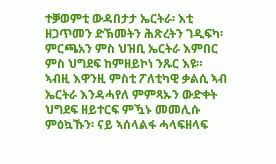ተቓወምቲ ውዳበታታ ኤርትራ፡ እቲ ዘጋጥመን ድኽመትን ሕጽረትን ገዲፍካ፡ ምርጫአን ምስ ህዝቢ ኤርትራ እምበር ምስ ህግደፍ ከምዘይኮነ ንጹር እዩ።
ኣብዚ እዋንዚ ምስቲ ፖለቲካዊ ቃልሲ ኣብ ኤርትራ እንዳሓየለ ምምጻኡን ውድቀት ህግደፍ ዘይተርፍ ምዃኑ መመሊሱ ምዕኳኹን፡ ናይ ኣሰላልፋ ሓላፍዘላፍ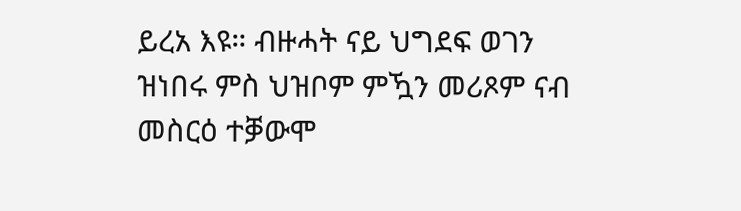ይረአ እዩ። ብዙሓት ናይ ህግደፍ ወገን ዝነበሩ ምስ ህዝቦም ምዃን መሪጾም ናብ መስርዕ ተቓውሞ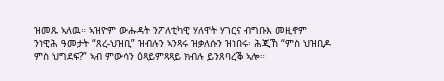ዝመጹ ኣለዉ። ኣዝዮም ውሑዳት ንፖለቲካዊ ሃለዋት ሃገርና ብግቡእ መዚኖም ንነዊሕ ዓመታት “ጸረ-ህዝቢ” ዝብሉን ኣንጻሩ ዝቃለሱን ዝነበሩ፡ ሕጂኸ “ምስ ህዝቢዶ ምስ ህግደፍ?” ኣብ ምውሳን ዕጻይምጻጻይ ክብሉ ይንጸባረቕ ኣሎ።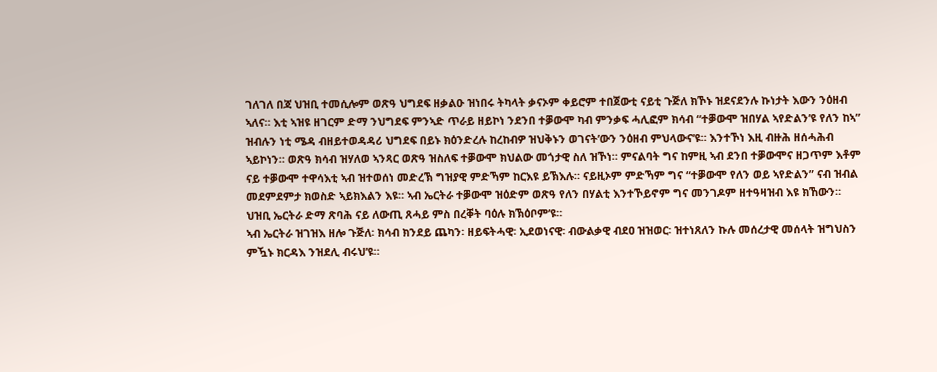ገለገለ በጃ ህዝቢ ተመሲሎም ወጽዓ ህግደፍ ዘቃልዑ ዝነበሩ ትካላት ቃናኦም ቀይሮም ተበጀውቲ ናይቲ ጉጅለ ክኾኑ ዝደናደንሉ ኩነታት እውን ንዕዘብ ኣለና። እቲ ኣዝዩ ዘገርም ድማ ንህግደፍ ምንኣድ ጥራይ ዘይኮነ ንደንበ ተቓውሞ ካብ ምንቃፍ ሓሊፎም ክሳብ “ተቓውሞ ዝበሃል ኣየድልን’ዩ የለን ከኣ” ዝብሉን ነቲ ሜዳ ብዘይተወዳዳሪ ህግደፍ በይኑ ክዕንድረሉ ከረከብዎ ዝህቅኑን ወገናት’ውን ንዕዘብ ምህላውና’ዩ። እንተኾነ እዚ ብዙሕ ዘሰሓሕብ ኣይኮነን። ወጽዓ ክሳብ ዝሃለወ ኣንጻር ወጽዓ ዝስለፍ ተቓውሞ ክህልው መጎታዊ ስለ ዝኾነ። ምናልባት ግና ከምዚ ኣብ ደንበ ተቓውሞና ዘጋጥም እቶም ናይ ተቓውሞ ተዋሳእቲ ኣብ ዝተወሰነ መድረኽ ግዝያዊ ምድኻም ከርእዩ ይኽእሉ። ናይዚኦም ምድኻም ግና “ተቓውሞ የለን ወይ ኣየድልን” ናብ ዝብል መደምደምታ ክወስድ ኣይክእልን እዩ። ኣብ ኤርትራ ተቓውሞ ዝዕድም ወጽዓ የለን በሃልቲ እንተኾይኖም ግና መንገዶም ዘተዓዛዝብ እዩ ክኸውን። ህዝቢ ኤርትራ ድማ ጽባሕ ናይ ለውጢ ጸሓይ ምስ በረቐት ባዕሉ ክኽዕቦም’ዩ።
ኣብ ኤርትራ ዝገዝእ ዘሎ ጉጅለ፡ ክሳብ ክንደይ ጨካን፡ ዘይፍትሓዊ፡ ኢደወነናዊ፡ ብውልቃዊ ብደዐ ዝዝወር፡ ዝተነጸለን ኩሉ መሰረታዊ መሰላት ዝግህስን ምዃኑ ክርዳእ ንዝደሊ ብሩህ’ዩ።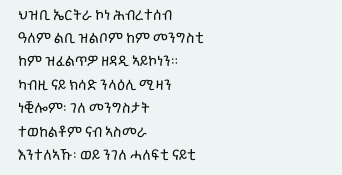ህዝቢ ኤርትራ ኮነ ሕብረተሰብ ዓለም ልቢ ዝልቦም ከም መንግስቲ ከም ዝፈልጥዎ ዘዳዲ ኣይኮነን። ካብዚ ናይ ክሳድ ንላዕሊ ሚዛን ነቒሎም፡ ገለ መንግስታት ተወከልቶም ናብ ኣስመራ እንተለኣኹ፡ ወይ ንገለ ሓለፍቲ ናይቲ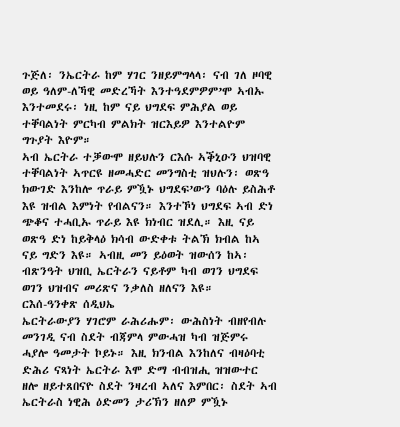ጉጅለ፡ ንኤርትራ ከም ሃገር ንዘይምግላላ፡ ናብ ገለ ዞባዊ ወይ ዓለም-ለኻዊ መድረኻት እንተዓደምዎም’ሞ ኣብኡ እንተመደሩ፡ ነዚ ከም ናይ ህግደፍ ምሕያል ወይ ተቐባልነት ምርካብ ምልክት ዝርእይዎ እንተልዮም ግጉያት እዮም።
ኣብ ኤርትራ ተቓውሞ ዘይህሉን ርእሱ ኣቕኒዑን ህዝባዊ ተቐባልነት ኣጥርዩ ዘመሓድር መንግስቲ ዝህሉን፡ ወጽዓ ክውገድ እንከሎ ጥራይ ምዃኑ ህግደፍ’ውን ባዕሉ ይስሕቶ እዩ ዝብል እምነት የብልናን። እንተኾነ ህግደፍ ኣብ ድነ ጭቆና ተሓቢኡ ጥራይ እዩ ክነብር ዝደሊ። እዚ ናይ ወጽዓ ድነ ከይቅላዕ ክሳብ ውድቀቱ ትልኽ ክብል ከኣ ናይ ግድን እዩ። ኣብዚ መን ይዕወት ዝውሰን ከኣ፡ ብጽንዓት ህዝቢ ኤርትራን ናይቶም ካብ ወገን ህግደፍ ወገን ህዝብና መሪጽና ንቃለስ ዘለናን እዩ።
ርእሰ-ዓንቀጽ ሰዲህኤ
ኤርትራውያን ሃገሮም ራሕሪሑም፡ ውሕስነት ብዘየብሉ መንገዲ ናብ ስደት ብጃምላ ምውሓዝ ካብ ዝጅምሩ ሓያሎ ዓመታት ኮይኑ። እዚ ክንብል እንከለና ብዛዕባቲ ድሕሪ ናጻነት ኤርትራ እሞ ድማ ብብዝሒ ዝዝውተር ዘሎ ዘይተጸበናዮ ስደት ንዛረብ ኣለና እምበር፡ ስደት ኣብ ኤርትራስ ነዊሕ ዕድመን ታሪኽን ዘለዎ ምዃኑ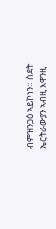ብምዝንጋዕ ኣይኮነን። ስደት ኤርትራውያን ኣብዚ እዋንዚ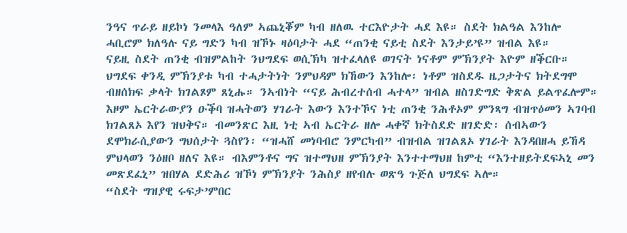ንዓና ጥራይ ዘይኮነ ንመላእ ዓለም ኣጨኒቖም ካብ ዘለዉ ተርእዮታት ሓደ እዩ። ስደት ክልዓል እንከሎ ሓቢሮም ክለዓሉ ናይ ግድን ካብ ዝኾኑ ዛዕባታት ሓደ “ጠንቂ ናይቲ ስደት እንታይ’ዩ” ዝብል እዩ።
ናይዚ ስደት ጠንቂ ብዝምልከት ንህግደፍ ወሲኽካ ዝተፈላለዩ ወገናት ነናቶም ምኽንያት እዮም ዘቕርቡ። ህግደፍ ቀንዲ ምኽንያቱ ካብ ተሓታትነት ንምህዳም ክኸውን እንከሎ፡ ነቶም ዝስደዱ ዜጋታትና ክትደግሞ ብዘሰክፍ ቃላት ክገልጾም ጸኒሑ። ንኣብነት “ናይ ሕብረተሰብ ሓተላ” ዝብል ዘስገድግድ ቅጽል ይልጥፈሎም። እዞም ኤርትራውያን ዑቕባ ዝሓትወን ሃገራት እውን እንተኾና ነቲ ጠንቂ ንሕቶኦም ምንጻግ ብዝጥዕመን ኣገባብ ክገልጸኦ እየን ዝህቅና። ብመንጽር እዚ ነቲ ኣብ ኤርትራ ዘሎ ሓቀኛ ክትስደድ ዘገድድ፡ ሰብኣውን ደሞክራሲያውን ግህሰታት ጓስየን፡ “ዝሓሸ መነባብሮ ንምርካብ” ብዝብል ዝገልጸኦ ሃገራት እንዳበዘሓ ይኸዳ ምህላወን ንዕዘቦ ዘለና እዩ። ብእምንቶና ግና ዝተማህዘ ምኽንያት እንተተማህዘ ከምቲ “እንተዘይትደፍኣኒ መን መጽደፈኒ” ዝበሃል ደድሕሪ ዝኾነ ምኽንያት ንሕስያ ዘየብሉ ወጽዓ ጉጅለ ህግደፍ ኣሎ።
“ስደት ግዝያዊ ሩፍታ’ምበር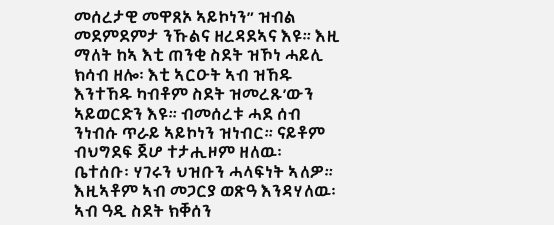መሰረታዊ መዋጸኦ ኣይኮነን” ዝብል መደምደምታ ንኹልና ዘረዳደኣና እዩ። እዚ ማለት ከኣ እቲ ጠንቂ ስደት ዝኾነ ሓይሊ ክሳብ ዘሎ፡ እቲ ኣርዑት ኣብ ዝኸዱ እንተኸዱ ካብቶም ስደት ዝመረጹ’ውን ኣይወርድን እዩ። ብመሰረቱ ሓደ ሰብ ንነብሱ ጥራይ ኣይኮነን ዝነብር። ናይቶም ብህግደፍ ጀሆ ተታሒዞም ዘለዉ፡ ቤተሰቡ፡ ሃገሩን ህዝቡን ሓላፍነት ኣለዎ። እዚኣቶም ኣብ መጋርያ ወጽዓ እንዳሃለዉ፡ ኣብ ዓዲ ስደት ክቐሰን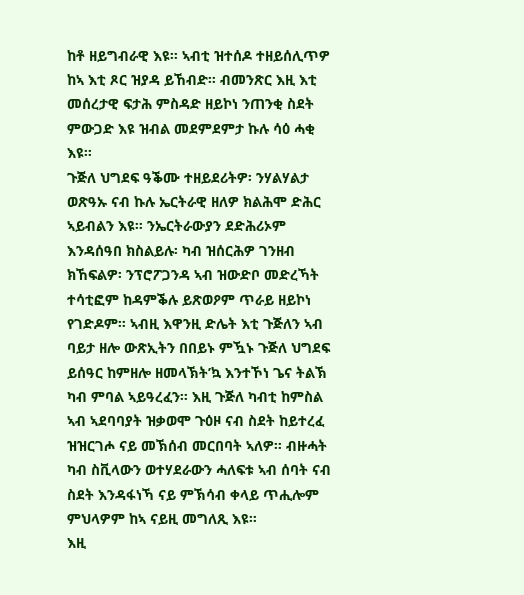ከቶ ዘይግብራዊ እዩ። ኣብቲ ዝተሰዶ ተዘይሰሊጥዎ ከኣ እቲ ጾር ዝያዳ ይኸብድ። ብመንጽር እዚ እቲ መሰረታዊ ፍታሕ ምስዳድ ዘይኮነ ንጠንቂ ስደት ምውጋድ እዩ ዝብል መደምደምታ ኩሉ ሳዕ ሓቂ እዩ።
ጉጅለ ህግደፍ ዓቕሙ ተዘይደሪትዎ፡ ንሃልሃልታ ወጽዓኡ ናብ ኩሉ ኤርትራዊ ዘለዎ ክልሕሞ ድሕር ኣይብልን እዩ። ንኤርትራውያን ደድሕሪኦም እንዳሰዓበ ክስልይሉ፡ ካብ ዝሰርሕዎ ገንዘብ ክኸፍልዎ፡ ንፕሮፖጋንዳ ኣብ ዝውድቦ መድረኻት ተሳቲፎም ከዳምቕሉ ይጽወዖም ጥራይ ዘይኮነ የገድዶም። ኣብዚ እዋንዚ ድሌት እቲ ጉጅለን ኣብ ባይታ ዘሎ ውጽኢትን በበይኑ ምዃኑ ጉጅለ ህግደፍ ይሰዓር ከምዘሎ ዘመላኽት’ኳ እንተኾነ ጌና ትልኽ ካብ ምባል ኣይዓረፈን። እዚ ጉጅለ ካብቲ ከምስል ኣብ ኣደባባያት ዝቃወሞ ጉዕዞ ናብ ስደት ከይተረፈ ዝዝርገሖ ናይ መኽሰብ መርበባት ኣለዎ። ብዙሓት ካብ ስቪላውን ወተሃደራውን ሓለፍቱ ኣብ ሰባት ናብ ስደት እንዳፋነኻ ናይ ምኽሳብ ቀላይ ጥሒሎም ምህላዎም ከኣ ናይዚ መግለጺ እዩ።
እዚ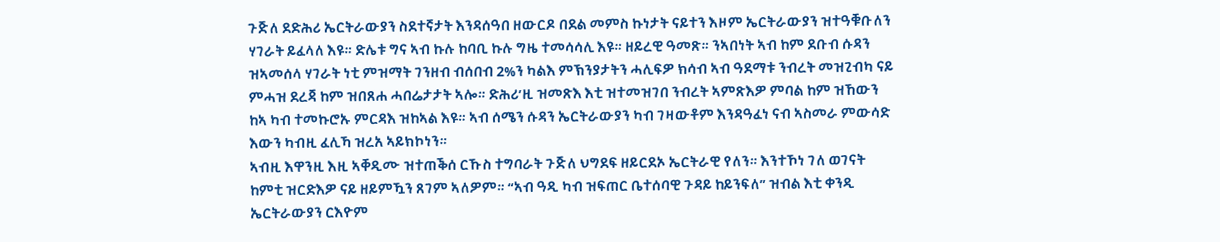ጉጅለ ደድሕሪ ኤርትራውያን ስደተኛታት እንዳሰዓበ ዘውርዶ በደል መምስ ኩነታት ናይተን እዞም ኤርትራውያን ዝተዓቑቡለን ሃገራት ይፈላለ እዩ። ድሌቱ ግና ኣብ ኩሉ ከባቢ ኩሉ ግዜ ተመሳሳሊ እዩ። ዘይረዊ ዓመጽ። ንኣበነት ኣብ ከም ደቡብ ሱዳን ዝኣመሰላ ሃገራት ነቲ ምዝማት ገንዘብ ብሰበብ 2%ን ካልእ ምኽንያታትን ሓሊፍዎ ክሳብ ኣብ ዓደማቱ ንብረት መዝጊብካ ናይ ምሓዝ ደረጃ ከም ዝበጸሐ ሓበሬታታት ኣሎ። ድሕሪ’ዚ ዝመጽእ እቲ ዝተመዝገበ ንብረት ኣምጽእዎ ምባል ከም ዝኸውን ከኣ ካብ ተመኩሮኡ ምርዳእ ዝከኣል እዩ። ኣብ ሰሜን ሱዳን ኤርትራውያን ካብ ገዛውቶም እንዳዓፈነ ናብ ኣስመራ ምውሳድ እውን ካብዚ ፈሊኻ ዝረአ ኣይክኮነን።
ኣብዚ እዋንዚ እዚ ኣቐዲሙ ዝተጠቕሰ ርኹስ ተግባራት ጉጅለ ህግደፍ ዘይርደኦ ኤርትራዊ የለን። እንተኾነ ገለ ወገናት ከምቲ ዝርድእዎ ናይ ዘይምዃን ጸገም ኣለዎም። “ኣብ ዓዲ ካብ ዝፍጠር ቤተሰባዊ ጉዳይ ከይንፍለ” ዝብል እቲ ቀንዲ ኤርትራውያን ርእዮም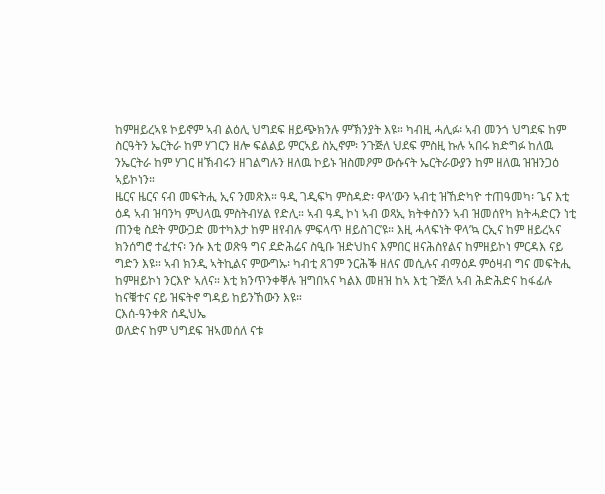ከምዘይረኣዩ ኮይኖም ኣብ ልዕሊ ህግደፍ ዘይጭክንሉ ምኽንያት እዩ። ካብዚ ሓሊፉ፡ ኣብ መንጎ ህግደፍ ከም ስርዓትን ኤርትራ ከም ሃገርን ዘሎ ፍልልይ ምርኣይ ስኢኖም፡ ንጉጅለ ህደፍ ምስዚ ኩሉ ኣበሩ ክድግፉ ከለዉ ንኤርትራ ከም ሃገር ዘኽብሩን ዘገልግሉን ዘለዉ ኮይኑ ዝስመዖም ውሱናት ኤርትራውያን ከም ዘለዉ ዝዝንጋዕ ኣይኮነን።
ዜርና ዜርና ናብ መፍትሒ ኢና ንመጽእ። ዓዲ ገዲፍካ ምስዳድ፡ ዋላ’ውን ኣብቲ ዝኸድካዮ ተጠዓመካ፡ ጌና እቲ ዕዳ ኣብ ዝባንካ ምህላዉ ምስትብሃል የድሊ። ኣብ ዓዲ ኮነ ኣብ ወጻኢ ክትቀስንን ኣብ ዝመሰየካ ክትሓድርን ነቲ ጠንቂ ስደት ምውጋድ መተካእታ ከም ዘየብሉ ምፍላጥ ዘይስገር’ዩ። እዚ ሓላፍነት ዋላ’ኳ ርኢና ከም ዘይረኣና ክንሰግሮ ተፈተና፡ ንሱ እቲ ወጽዓ ግና ደድሕሬና ስዒቡ ዝድህከና እምበር ዘናሕስየልና ከምዘይኮነ ምርዳእ ናይ ግድን እዩ። ኣብ ክንዲ ኣትኪልና ምውግኡ፡ ካብቲ ጸገም ንርሕቕ ዘለና መሲሉና ብማዕዶ ምዕዛብ ግና መፍትሒ ከምዘይኮነ ንርእዮ ኣለና። እቲ ክንጥንቀቐሉ ዝግበኣና ካልእ መዘዝ ከኣ እቲ ጉጅለ ኣብ ሕድሕድና ከፋፊሉ ከናቑተና ናይ ዝፍትኖ ግዳይ ከይንኸውን እዩ።
ርእሰ-ዓንቀጽ ሰዲህኤ
ወለድና ከም ህግደፍ ዝኣመሰለ ናቱ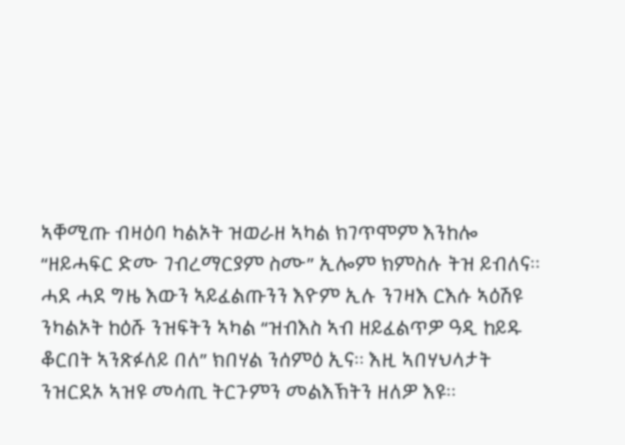ኣቐሚጡ ብዛዕባ ካልኦት ዝወራዘ ኣካል ክገጥሞም እንከሎ “ዘይሓፍር ድሙ ገብረማርያም ስሙ” ኢሎም ክምስሉ ትዝ ይብለና። ሓደ ሓደ ግዜ እውን ኣይፈልጡንን እዮም ኢሉ ንገዛእ ርእሱ ኣዕሽዩ ንካልኦት ከዕሹ ንዝፍትን ኣካል “ዝብእስ ኣብ ዘይፈልጥዎ ዓዲ ከይዱ ቆርበት ኣንጽፉለይ በለ” ክበሃል ንሰምዕ ኢና። እዚ ኣበሃህላታት ንዝርደኦ ኣዝዩ መሳጢ ትርጉምን መልእኽትን ዘለዎ እዩ።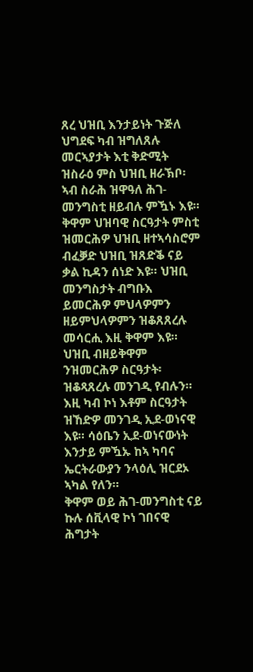ጸረ ህዝቢ እንታይነት ጉጅለ ህግደፍ ካብ ዝግለጸሉ መርኣያታት እቲ ቅድሚት ዝስራዕ ምስ ህዝቢ ዘራኽቦ፡ ኣብ ስራሕ ዝዋዓለ ሕገ-መንግስቲ ዘይብሉ ምዃኑ እዩ። ቅዋም ህዝባዊ ስርዓታት ምስቲ ዝመርሕዎ ህዝቢ ዘተኣሳስሮም ብፈቓድ ህዝቢ ዝጸድቕ ናይ ቃል ኪዳን ሰነድ እዩ። ህዝቢ መንግስታት ብግቡእ ይመርሕዎ ምህላዎምን ዘይምህላዎምን ዝቆጸጸረሉ መሳርሒ እዚ ቅዋም እዩ። ህዝቢ ብዘይቅዋም ንዝመርሕዎ ስርዓታት፡ ዝቆጻጸረሉ መንገዲ የብሉን። እዚ ካብ ኮነ እቶም ስርዓታት ዝኸድዎ መንገዲ ኢደ-ወነናዊ እዩ። ሳዕቤን ኢደ-ወነናውነት እንታይ ምዃኡ ከኣ ካባና ኤርትራውያን ንላዕሊ ዝርደኦ ኣካል የለን።
ቅዋም ወይ ሕገ-መንግስቲ ናይ ኩሉ ሰቪላዊ ኮነ ገበናዊ ሕግታት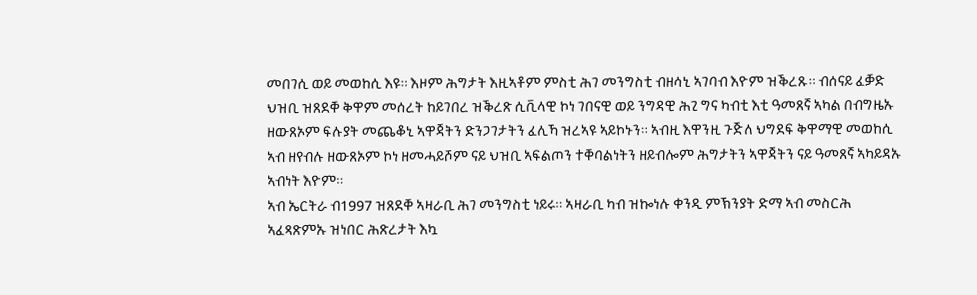መበገሲ ወይ መወከሲ እዩ። እዞም ሕግታት እዚኣቶም ምስቲ ሕገ መንግስቲ ብዘሳኒ ኣገባብ እዮም ዝቕረጹ። ብሰናይ ፈቓድ ህዝቢ ዝጸደቐ ቅዋም መሰረት ከይገበረ ዝቕረጽ ሲቪላዊ ኮነ ገበናዊ ወይ ንግዳዊ ሕጊ ግና ካብቲ እቲ ዓመጸኛ ኣካል በብግዜኡ ዘውጸኦም ፍሉያት መጨቆኒ ኣዋጃትን ድንጋገታትን ፈሊኻ ዝረኣዩ ኣይኮኑን። ኣብዚ እዋንዚ ጉጅለ ህግደፍ ቅዋማዊ መወከሲ ኣብ ዘየብሉ ዘውጸኦም ኮነ ዘመሓይሾም ናይ ህዝቢ ኣፍልጦን ተቐባልነትን ዘይብሎም ሕግታትን ኣዋጃትን ናይ ዓመጸኛ ኣካይዳኡ ኣብነት እዮም።
ኣብ ኤርትራ ብ1997 ዝጸደቐ ኣዛራቢ ሕገ መንግስቲ ነይሩ። ኣዛራቢ ካብ ዝኰነሉ ቀንዲ ምኽንያት ድማ ኣብ መስርሕ ኣፈጻጽምኡ ዝነበር ሕጽረታት እኳ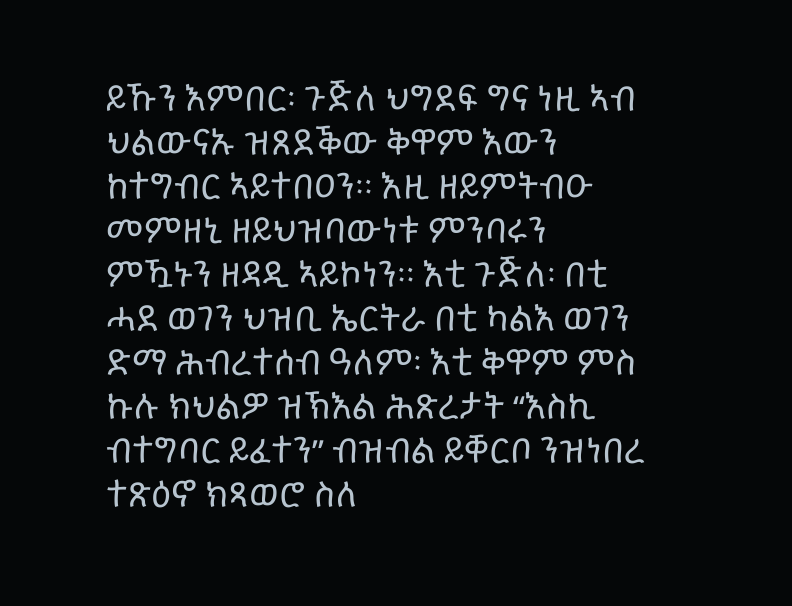ይኹን እምበር፡ ጉጅለ ህግደፍ ግና ነዚ ኣብ ህልውናኡ ዝጸደቕው ቅዋም እውን ከተግብር ኣይተበዐን። እዚ ዘይምትብዑ መምዘኒ ዘይህዝባውነቱ ምንባሩን ምዃኑን ዘዳዲ ኣይኮነን። እቲ ጉጅለ፡ በቲ ሓደ ወገን ህዝቢ ኤርትራ በቲ ካልእ ወገን ድማ ሕብረተሰብ ዓለም፡ እቲ ቅዋም ምስ ኩሉ ክህልዎ ዝኽእል ሕጽረታት “እስኪ ብተግባር ይፈተን” ብዝብል ይቐርቦ ንዝነበረ ተጽዕኖ ክጻወሮ ስለ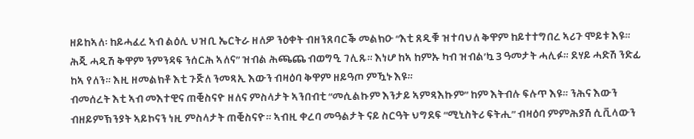ዘይከኣለ፡ ከይሓፈረ ኣብ ልዕሊ ህዝቢ ኤርትራ ዘለዎ ንዕቀት ብዘንጸባርቕ መልክዑ “እቲ ጸዲቑ ዝተባህለ ቅዋም ከይተተግበረ ኣሪጉ ሞይቱ እዩ። ሕጂ ሓዲሽ ቅዋም ንምንዳፍ ንሰርሕ ኣለና” ዝብል ሕጫጨ ብወግዒ ገሊጹ። እነሆ ከኣ ከምኡ ካብ ዝብል’ኳ 3 ዓመታት ሓሊፉ። ደሃይ ሓድሽ ንድፊ ከኣ የለን። እዚ ዘመልክቶ እቲ ጉጅለ ንመጻኢ እውን ብዛዕባ ቅዋም ዘይዓጦ ምዃኑ እዩ።
ብመሰረት እቲ ኣብ መእተዊና ጠቒስናዮ ዘለና ምስላታት ኣንበብቲ “መሲልኩም እንታይ ኣምጻእኩም” ከም እትብሉ ፍሉጥ እዩ። ንሕና እውን ብዘይምኽንያት ኣይኮናን ነዚ ምስላታት ጠቒስናዮ። ኣብዚ ቀረባ መዓልታት ናይ ስርዓት ህግደፍ “ሚኒስትሪ ፍትሒ” ብዛዕባ ምምሕያሽ ሲቪላውን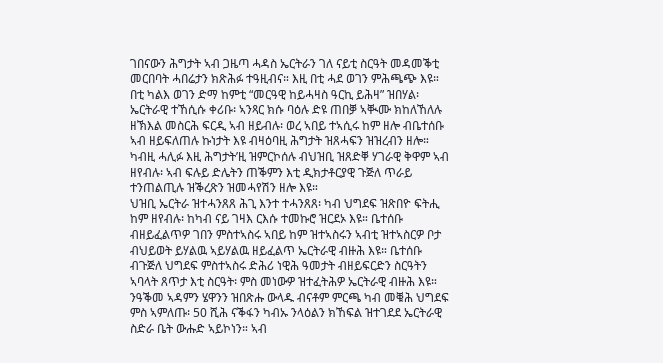ገበናውን ሕግታት ኣብ ጋዜጣ ሓዳስ ኤርትራን ገለ ናይቲ ስርዓት መዳመቕቲ መርበባት ሓበሬታን ክጽሕፉ ተዓዚብና። እዚ በቲ ሓደ ወገን ምሕጫጭ እዩ። በቲ ካልእ ወገን ድማ ከምቲ “መርዓዊ ከይሓዛስ ዓርኪ ይሕዛ” ዝበሃል፡ ኤርትራዊ ተኸሲሱ ቀሪቡ፡ ኣንጻር ክሱ ባዕሉ ድዩ ጠበቓ ኣቚሙ ክከለኸለሉ ዘኽእል መስርሕ ፍርዲ ኣብ ዘይብሉ፡ ወረ ኣበይ ተኣሲሩ ከም ዘሎ ብቤተሰቡ ኣብ ዘይፍለጠሉ ኩነታት እዩ ብዛዕባዚ ሕግታት ዝጸሓፍን ዝዝረብን ዘሎ። ካብዚ ሓሊፉ እዚ ሕግታት’ዚ ዝምርኮሰሉ ብህዝቢ ዝጸድቐ ሃገራዊ ቅዋም ኣብ ዘየብሉ፡ ኣብ ፍሉይ ድሌትን ጠቕምን እቲ ዲክታቶርያዊ ጉጅለ ጥራይ ተንጠልጢሉ ዝቕረጽን ዝመሓየሽን ዘሎ እዩ።
ህዝቢ ኤርትራ ዝተሓንጸጸ ሕጊ እንተ ተሓንጸጸ፡ ካብ ህግደፍ ዝጽበዮ ፍትሒ ከም ዘየብሉ፡ ከካብ ናይ ገዛእ ርእሱ ተመኩሮ ዝርደኦ እዩ። ቤተሰቡ ብዘይፈልጥዎ ገበን ምስተኣስሩ ኣበይ ከም ዝተኣስሩን ኣብቲ ዝተኣስርዎ ቦታ ብህይወት ይሃልዉ ኣይሃልዉ ዘይፈልጥ ኤርትራዊ ብዙሕ እዩ። ቤተሰቡ ብጉጅለ ህግደፍ ምስተኣስሩ ድሕሪ ነዊሕ ዓመታት ብዘይፍርድን ስርዓትን ኣባላት ጸጥታ እቲ ስርዓት፡ ምስ መነውዎ ዝተፈትሕዎ ኤርትራዊ ብዙሕ እዩ። ንዓቕመ ኣዳምን ሄዋንን ዝበጽሑ ውላዱ ብናቶም ምርጫ ካብ መቑሕ ህግደፍ ምስ ኣምለጡ፡ 50 ሺሕ ናቕፋን ካብኡ ንላዕልን ክኸፍል ዝተገደደ ኤርትራዊ ስድራ ቤት ውሑድ ኣይኮነን። ኣብ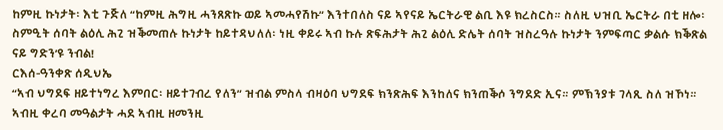ከምዚ ኩነታት፡ እቲ ጉጅለ “ከምዚ ሕግዚ ሓንጸጽኩ ወይ ኣመሓየሽኩ” እንተበለስ ናይ ኣየናይ ኤርትራዊ ልቢ እዩ ክረስርስ። ስለዚ ህዝቢ ኤርትራ በቲ ዘሎ፡ ስምዒት ሰባት ልዕሊ ሕጊ ዝቕመጠሉ ኩነታት ከይተዳህለለ፡ ነዚ ቀይሩ ኣብ ኩሉ ጽፍሕታት ሕጊ ልዕሊ ድሌት ሰባት ዝስረዓሉ ኩነታት ንምፍጣር ቃልሱ ክቕጽል ናይ ግድን’ዩ ንብል!
ርእሰ-ዓንቀጽ ሰዲህኤ
“ኣብ ህግደፍ ዘይተነግረ እምበር፡ ዘይተገብረ የለን” ዝብል ምስላ ብዛዕባ ህግደፍ ክንጽሕፍ እንከለና ክንጠቕሶ ንግደድ ኢና። ምኽንያቱ ገላጺ ስለ ዝኾነ። ኣብዚ ቀረባ መዓልታት ሓደ ኣብዚ ዘመንዚ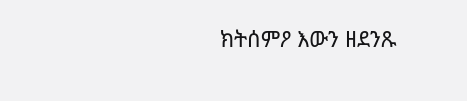ክትሰምዖ እውን ዘደንጹ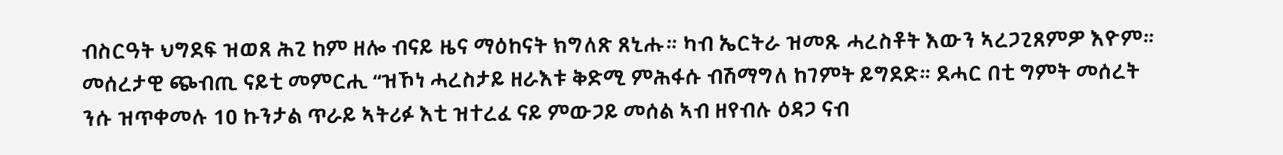ብስርዓት ህግደፍ ዝወጸ ሕጊ ከም ዘሎ ብናይ ዜና ማዕከናት ክግለጽ ጸኒሑ። ካብ ኤርትራ ዝመጹ ሓረስቶት እውን ኣረጋጊጸምዎ እዮም። መሰረታዊ ጭብጢ ናይቲ መምርሒ “ዝኾነ ሓረስታይ ዘራእቱ ቅድሚ ምሕፋሱ ብሽማግለ ከገምት ይግደድ። ደሓር በቲ ግምት መሰረት ንሱ ዝጥቀመሉ 10 ኩንታል ጥራይ ኣትሪፉ እቲ ዝተረፈ ናይ ምውጋይ መሰል ኣብ ዘየብሉ ዕዳጋ ናብ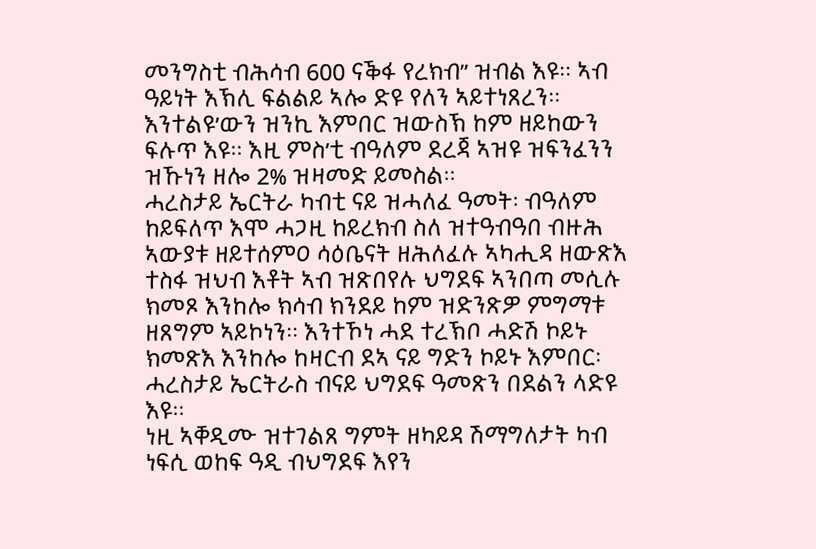መንግስቲ ብሕሳብ 600 ናቕፋ የረክብ” ዝብል እዩ። ኣብ ዓይነት እኽሊ ፍልልይ ኣሎ ድዩ የለን ኣይተነጸረን። እንተልዩ’ውን ዝንኪ እምበር ዝውስኽ ከም ዘይከውን ፍሉጥ እዩ። እዚ ምስ’ቲ ብዓለም ደረጃ ኣዝዩ ዝፍንፈንን ዝኹነን ዘሎ 2% ዝዛመድ ይመስል።
ሓረስታይ ኤርትራ ካብቲ ናይ ዝሓለፈ ዓመት፡ ብዓለም ከይፍለጥ እሞ ሓጋዚ ከይረክብ ስለ ዝተዓብዓበ ብዙሕ ኣውያቱ ዘይተሰምዐ ሳዕቤናት ዘሕለፈሉ ኣካሒዳ ዘውጽእ ተስፋ ዝህብ እቶት ኣብ ዝጽበየሉ ህግደፍ ኣንበጣ መሲሉ ክመጾ እንከሎ ክሳብ ክንደይ ከም ዝድንጽዎ ምግማቱ ዘጸግም ኣይኮነን። እንተኾነ ሓደ ተረኽቦ ሓድሽ ኮይኑ ክመጽእ እንከሎ ከዛርብ ደኣ ናይ ግድን ኮይኑ እምበር፡ ሓረስታይ ኤርትራስ ብናይ ህግደፍ ዓመጽን በደልን ላድዩ እዩ።
ነዚ ኣቐዲሙ ዝተገልጸ ግምት ዘካይዳ ሽማግለታት ካብ ነፍሲ ወከፍ ዓዲ ብህግደፍ እየን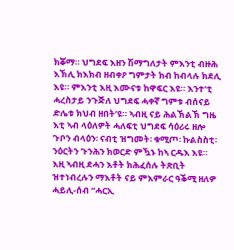ክቖማ። ህግደፍ እዘን ሽማግለታት ምእንቲ ብዙሕ እኽሊ ክእክብ ዘብቀዖ ግምታት ክብ ከብላሉ ክደሊ እዩ። ምእንቲ እዚ እሙናቱ ከዋፍር እዩ። እንተ’ቲ ሓረስታይ ንጉጅለ ህግደፍ ሓቀኛ ግምቱ ብሰናይ ድሌቱ ክህብ ዘበት’ዩ። ኣብዚ ናይ ሕልኽልኽ ግዜ እቲ ኣብ ላዕለዎት ሓለፍቲ ህግደፍ ሳዕሪሩ ዘሎ ጉቦን ብላዕን፡ ናብቲ ዝግመት፡ ቁሚጦ፡ ኩልስስቲ፡ ንዕርትን ጉንሕን ክወርድ ምዃኑ ከኣ ርዱእ እዩ።
እዚ ኣብዚ ደሓን እቶት ክሕፈሰሉ ትጽቢት ዝተነብረሉን ማእቶት ናይ ምእምራር ዓቕሚ ዘለዎ ሓይሊ-ሰብ “ሓርኢ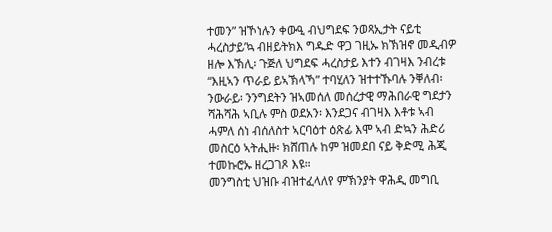ተመን” ዝኾነሉን ቀውዒ ብህግደፍ ንወጻኢታት ናይቲ ሓረስታይ’ኳ ብዘይትክእ ግዱድ ዋጋ ገዚኡ ክኽዝኖ መዲብዎ ዘሎ እኽሊ፡ ጉጅለ ህግደፍ ሓረስታይ እተን ብገዛእ ንብረቱ “እዚኣን ጥራይ ይኣኽላኻ” ተባሂለን ዝተተኹባሉ ንቐለብ፡ ንውራይ፡ ንንግደትን ዝኣመሰለ መሰረታዊ ማሕበራዊ ግደታን ሻሕሻሕ ኣቢሉ ምስ ወደአን፡ እንደጋና ብገዛእ እቶቱ ኣብ ሓምለ ሰነ ብሰለስተ ኣርባዕተ ዕጽፊ እሞ ኣብ ድኳን ሕድሪ መስርዕ ኣትሒዙ፡ ክሸጠሉ ከም ዝመደበ ናይ ቅድሚ ሕጂ ተመኩሮኡ ዘረጋገጾ እዩ።
መንግስቲ ህዝቡ ብዝተፈላለየ ምኽንያት ዋሕዲ መግቢ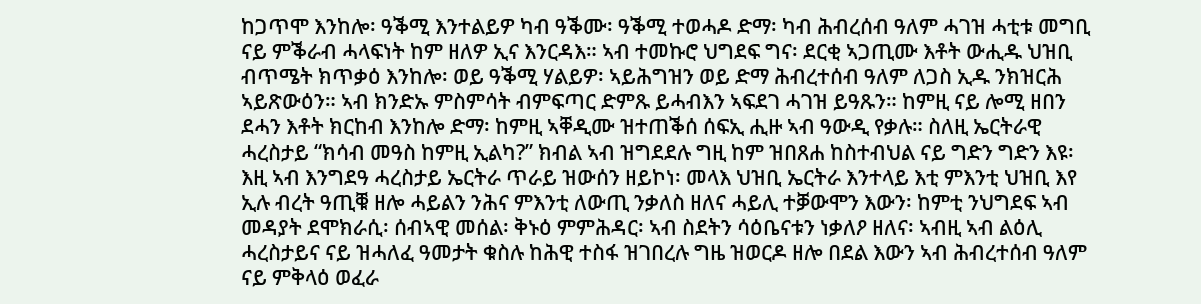ከጋጥሞ እንከሎ፡ ዓቕሚ እንተልይዎ ካብ ዓቕሙ፡ ዓቕሚ ተወሓዶ ድማ፡ ካብ ሕብረሰብ ዓለም ሓገዝ ሓቲቱ መግቢ ናይ ምቕራብ ሓላፍነት ከም ዘለዎ ኢና እንርዳእ። ኣብ ተመኩሮ ህግደፍ ግና፡ ደርቂ ኣጋጢሙ እቶት ውሒዱ ህዝቢ ብጥሜት ክጥቃዕ እንከሎ፡ ወይ ዓቕሚ ሃልይዎ፡ ኣይሕግዝን ወይ ድማ ሕብረተሰብ ዓለም ለጋስ ኢዱ ንክዝርሕ ኣይጽውዕን። ኣብ ክንድኡ ምስምሳት ብምፍጣር ድምጹ ይሓብእን ኣፍደገ ሓገዝ ይዓጹን። ከምዚ ናይ ሎሚ ዘበን ደሓን እቶት ክርከብ እንከሎ ድማ፡ ከምዚ ኣቐዲሙ ዝተጠቕሰ ሰፍኢ ሒዙ ኣብ ዓውዲ የቃሉ። ስለዚ ኤርትራዊ ሓረስታይ “ክሳብ መዓስ ከምዚ ኢልካ?” ክብል ኣብ ዝግደደሉ ግዚ ከም ዝበጸሐ ከስተብህል ናይ ግድን ግድን እዩ፡
እዚ ኣብ እንግደዓ ሓረስታይ ኤርትራ ጥራይ ዝውሰን ዘይኮነ፡ መላእ ህዝቢ ኤርትራ እንተላይ እቲ ምእንቲ ህዝቢ እየ ኢሉ ብረት ዓጢቑ ዘሎ ሓይልን ንሕና ምእንቲ ለውጢ ንቃለስ ዘለና ሓይሊ ተቓውሞን እውን፡ ከምቲ ንህግደፍ ኣብ መዳያት ደሞክራሲ፡ ሰብኣዊ መሰል፡ ቅኑዕ ምምሕዳር፡ ኣብ ስደትን ሳዕቤናቱን ነቃለዖ ዘለና፡ ኣብዚ ኣብ ልዕሊ ሓረስታይና ናይ ዝሓለፈ ዓመታት ቁስሉ ከሕዊ ተስፋ ዝገበረሉ ግዜ ዝወርዶ ዘሎ በደል እውን ኣብ ሕብረተሰብ ዓለም ናይ ምቅላዕ ወፈራ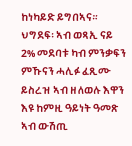ከነካይድ ይግበኣና። ህግደፍ፡ ኣብ ወጻኢ ናይ 2% መደባቱ ካብ ምንቃፍን ምኹናን ሓሊፉ ፈጺሙ ይስረዝ ኣብ ዘለወሉ እዋን እዩ ከምዚ ዓይነት ዓመጽ ኣብ ውሽጢ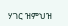ሃገር ዝምህዝ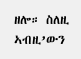ዘሎ። ስለዚ ኣብዚ’ውን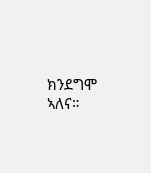ክንደግሞ ኣለና።